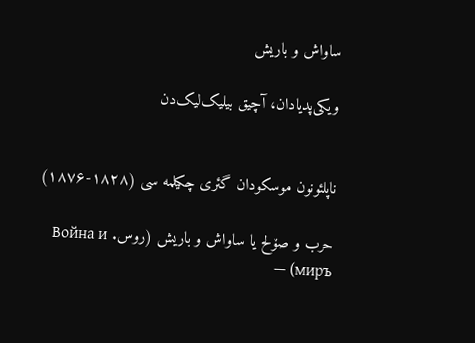ساواش و باریش

ویکی‌پدیادان، آچیق بیلیک‌لیک‌دن


ناپلئونون موسکودان گئری چکیلمه سی (۱۸۲۸-۱۸۷۶)

حرب و صۆلح یا ساواش و باریش (روس. Война и миръ) —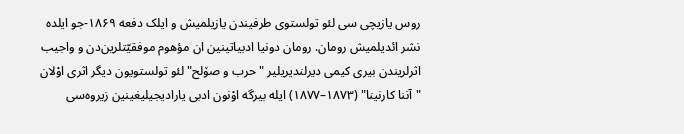روس یازیچی سی لئو تولستوی طرفیندن یازیلمیش و ایلک دفعه ۱۸۶۹-جو ایلده نشر ائدیلمیش رومان. رومان دونیا ادبیاتینین ان مؤهوم موفقیّتلرین‌دن و واجیب اثرلریندن بیری کیمی دیرلندیریلیر "حرب و صۆلح" لئو تولستویون دیگر اثری اوْلان "آننا کار‌نینا" (۱۸۷۳–۱۸۷۷) ایله بیرگه اوْنون ادبی یارادیجیلیغینین زیروه‌سی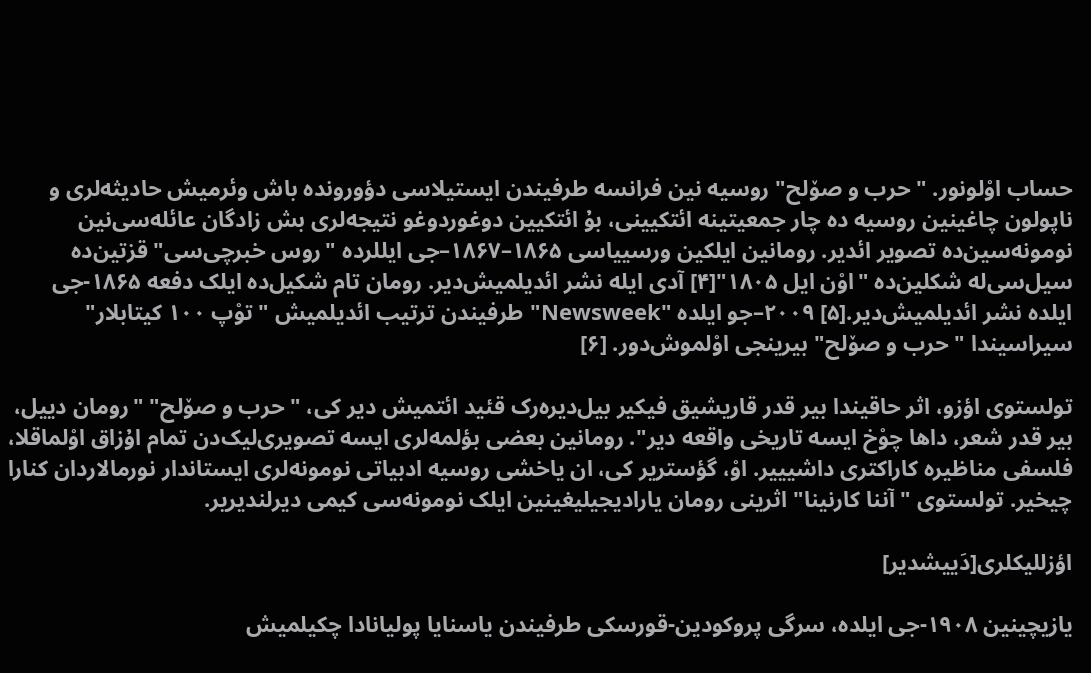حساب اوْلونور. "حرب و صۆلح" روسیه نین فرانسه طرفیندن ایستیلاسی دؤورونده باش وئرمیش حادیثه‌لری و ناپولون چاغینین روسیه ده چار جمعیتینه ائتکیینی، بۇ ائتکیین دوغوردوغو نتیجه‌لری بش زادگان عائله‌سی‌نین نومونه‌سین‌ده تصویر ائدیر. رومانین ایلکین ورسییاسی ۱۸۶۵–۱۸۶۷–جی ایللرده "روس خبرچی‌سی" قزتین‌ده سیل‌سی‌له شکلین‌ده "اوْن ایل ۱۸۰۵"[۴] آدی ایله نشر ائدیلمیش‌دیر. رومان تام شکیل‌ده ایلک دفعه ۱۸۶۵-جی ایلده نشر ائدیلمیش‌دیر.[۵] ۲۰۰۹–جو ایلده "Newsweek" طرفیندن ترتیب ائدیلمیش "توْپ ۱۰۰ کیتابلار" سیراسیندا "حرب و صۆلح" بیرینجی اوْلموش‌دور. [۶]

تولستوی اؤزو، اثر حاقیندا بیر قدر قاریشیق فیکیر بیل‌دیره‌رک قئید ائتمیش ‌دیر کی، "حرب و صۆلح" "رومان دییل، بیر قدر شعر، داها چوْخ ایسه تاریخی واقعه دیر". رومانین بعضی بؤلمه‌لری ایسه تصویری‌لیک‌دن تمام اۇزاق اوْلماقلا، فلسفی مناظیره کاراکتری داشیییر. اوْ، گؤستریر کی، ان یاخشی روسیه ادبیاتی نومونه‌لری ایستاندار نورمالاردان کنارا چیخیر. تولستوی "آننا کار‌نینا" اثرینی رومان یارادیجیلیغینین ایلک نومونه‌سی کیمی دیرلندیریر.

اؤزللیکلری[دَییشدیر]

یازیچینین ۱۹۰۸-جی ایلده، سرگی پروکودین-قورسکی طرفیندن یاسنایا پولیانادا چکیلمیش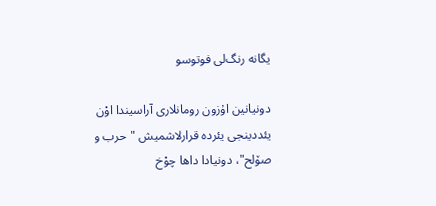یگانه رنگ‌لی فوتوسو

دونیانین اۇزون رومانلاری آراسیندا اوْن یئددینجی یئرده قرارلاشمیش "حرب و صۆلح"، دونیادا داها چوْخ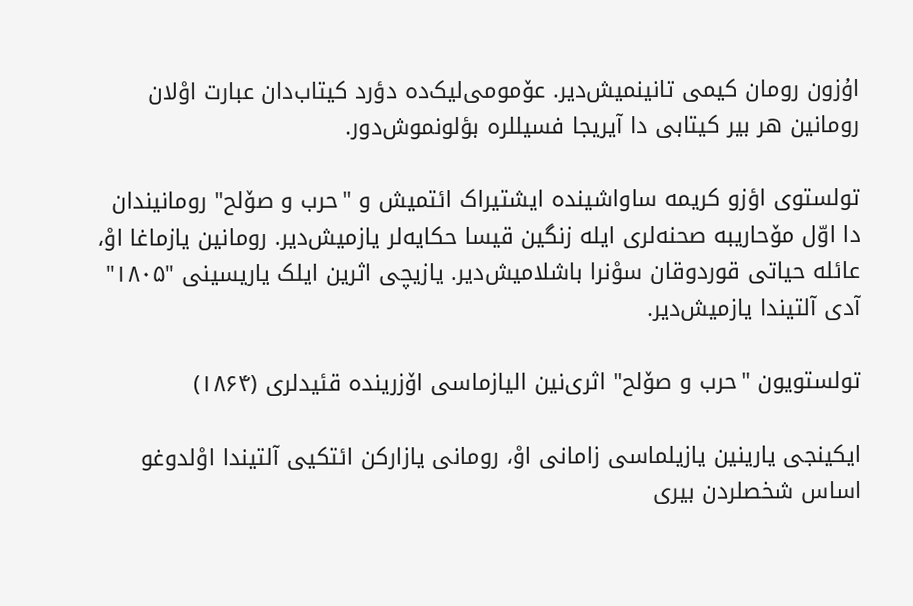اۇزون رومان کیمی تانینمیش‌دیر. عۆمومی‌لیک‌ده دؤرد کیتاب‌دان عبارت اوْلان رومانین هر بیر کیتابی دا آیریجا فسیللره بؤلونموش‌دور.

تولستوی اؤزو کریمه ساواشینده ایشتیراک ائتمیش و "حرب و صۆلح" رومانیندان دا اوّل مۆحاریبه صحنه‌لری ایله زنگین قیسا حکایه‌لر یازمیش‌دیر. رومانین یازماغا اوْ، عائله حیاتی قوردوقان سوْنرا باشلامیش‌دیر. یازیچی اثرین ایلک یاریسینی "۱۸۰۵" آدی آلتیندا یازمیش‌دیر.

تولستویون "حرب و صۆلح" اثری‌نین الیازماسی اۆزرینده قئیدلری (۱۸۶۴)

ایکینجی یارینین یازیلماسی زامانی اوْ، رومانی یازارکن ائتکیی آلتیندا اوْلدوغو اساس شخصلردن بیری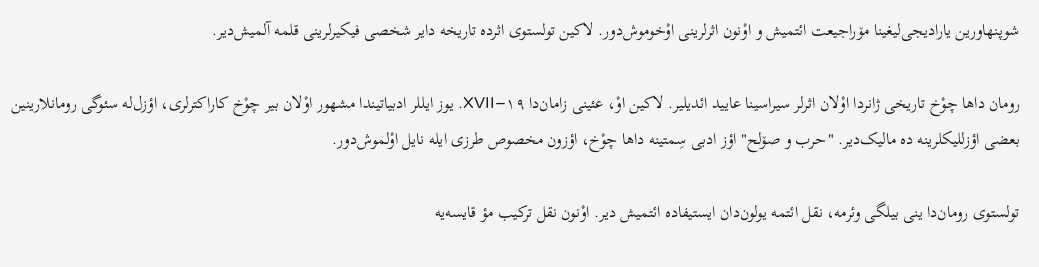شوپنهاورین یارادیجی‌لیغینا مۆراجیعت ائتمیش و اوْنون اثرلرینی اوْخوموش‌دور. لاکین تولستوی اثرده تاریخه دایر شخصی فیکیرلرینی قلمه آلمیش‌دیر.

رومان داها چوْخ تاریخی ژانردا اوْلان اثرلر سیراسینا عایید ائدیلیر. لاکین اوْ، عئینی زامان‌دا XVII–۱۹. یوز ایللر ادبیاتیندا مشهور اوْلان بیر چوْخ کاراکترلری، اؤزل‌له سئوگی رومانلارینین بعضی اؤزللیکلرینه ده مالیک‌دیر. "حرب و صۆلح" اؤز ادبی سِمتینه داها چوْخ، اؤزون مخصوص طرزی ایله نایل اوْلموش‌دور.

تولستوی رومان‌دا ینی بیلگی وئرمه، نقل ائتمه یولون‌دان ایستیفاده ائتمیش ‌دیر. اوْنون نقل ترکیب مؤ قایسه‌یه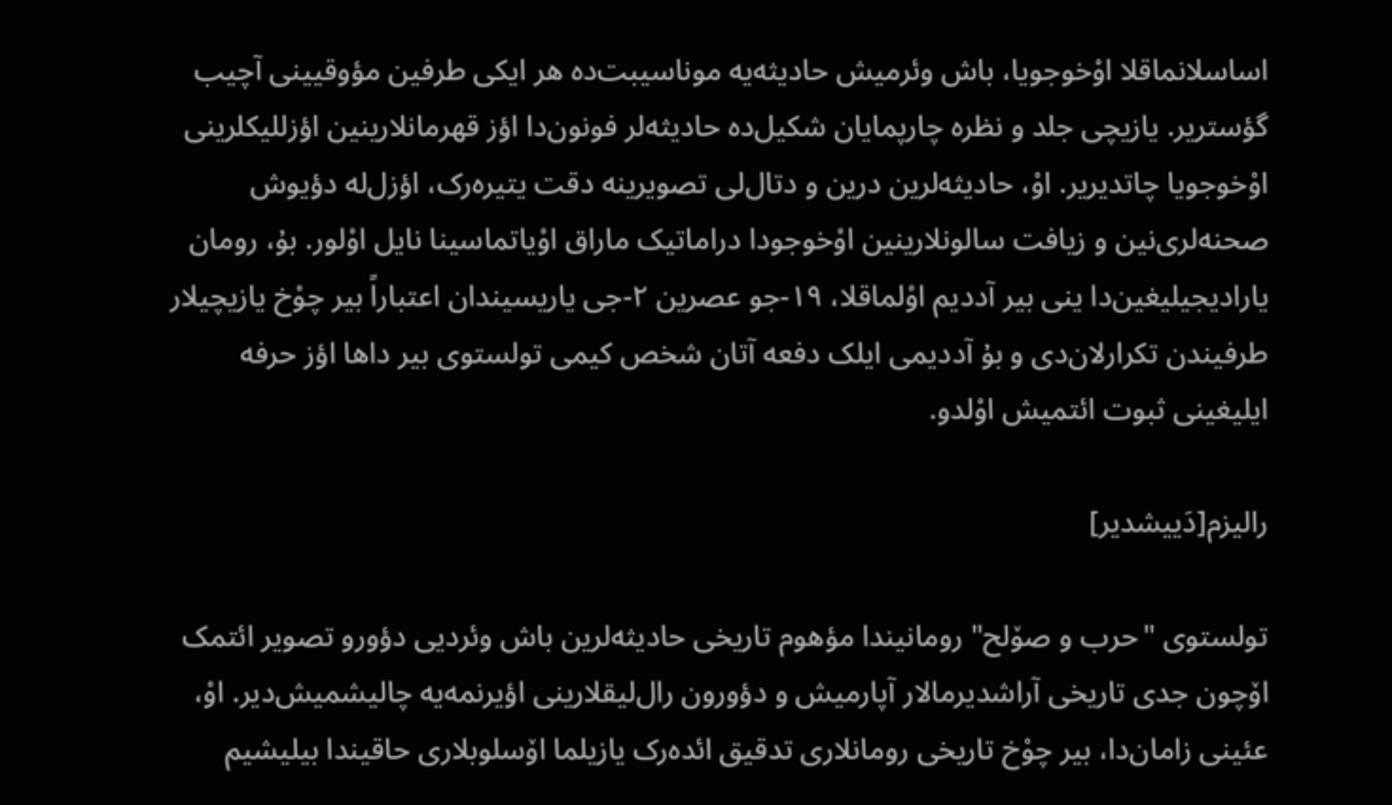اساسلانماقلا اوْخوجویا، باش وئرمیش حادیثه‌یه موناسیبت‌ده هر ایکی طرفین مؤوقیینی آچیب گؤستریر. یازیچی جلد و نظره چارپمایان شکیل‌ده حادیثه‌لر فونون‌دا اؤز قهرمانلارینین اؤزللیکلرینی اوْخوجویا چاتدیریر. اوْ، حادیثه‌لرین درین و دتال‌لی تصویرینه دقت یتیره‌رک، اؤزل‌له دؤیوش صحنه‌لری‌نین و زیافت سالونلارینین اوْخوجودا دراماتیک ماراق اوْیاتماسینا نایل اوْلور. بۇ، رومان یارادیجیلیغین‌دا ینی بیر آددیم اوْلماقلا، ۱۹-جو عصرین ۲-جی یاریسیندان اعتباراً بیر چوْخ یازیچیلار طرفیندن تکرارلان‌دی و بۇ آددیمی ایلک دفعه آتان شخص کیمی تولستوی بیر داها اؤز حرفه ایلیغینی ثبوت ائتمیش اوْلدو.

رالیزم[دَییشدیر]

تولستوی "حرب و صۆلح" رومانیندا مؤهوم تاریخی حادیثه‌لرین باش وئردیی دؤورو تصویر ائتمک اۆچون جدی تاریخی آراشدیرمالار آپارمیش و دؤورون رال‌لیقلارینی اؤیرنمه‌یه چالیشمیش‌دیر. اوْ، عئینی زامان‌دا، بیر چوْخ تاریخی رومانلاری تدقیق ائده‌رک یازیلما اۆسلوبلاری حاقیندا بیلیشیم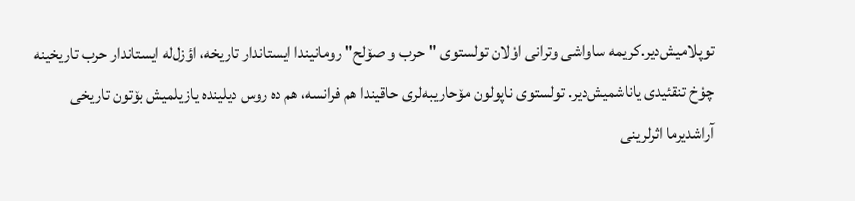توپلامیش‌دیر.کریمه ساواشی وترانی اوْلان تولستوی "حرب و صۆلح" رومانیندا ایستاندار تاریخه، اؤزل‌له ایستاندار حرب تاریخینه چوْخ تنقئیدی یاناشمیش‌دیر. تولستوی ناپولون مۆحاریبه‌لری حاقیندا هم فرانسه، هم ده روس دیلینده یازیلمیش بۆتون تاریخی آراشدیرما اثرلرینی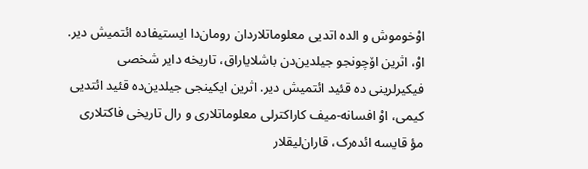اوْخوموش و الده اتدیی معلوماتلاردان رومان‌دا ایستیفاده ائتمیش ‌دیر. اوْ، اثرین اۆچونجو جیلدین‌دن باشلایاراق، تاریخه دایر شخصی فیکیرلرینی ده قئید ائتمیش ‌دیر. اثرین ایکینجی جیلدین‌ده قئید ائتدیی کیمی، اوْ افسانه-میف کاراکترلی معلوماتلاری و رال تاریخی فاکتلاری مؤ قایسه ائده‌رک، قاران‌لیقلار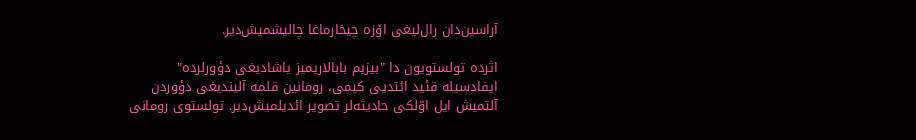آراسین‌دان رال‌لیغی اۆزه چیخارماغا چالیشمیش‌دیر.

اثرده تولستویون دا "بیزیم بابالاریمیز یاشادیغی دؤورلرده" ایفادسیله قئید ائتدیی کیمی، رومانین قلمه آلیندیغی دؤوردن آلتمیش ایل اوّلکی حادیثه‌لر تصویر ائدیلمیش‌دیر. تولستوی رومانی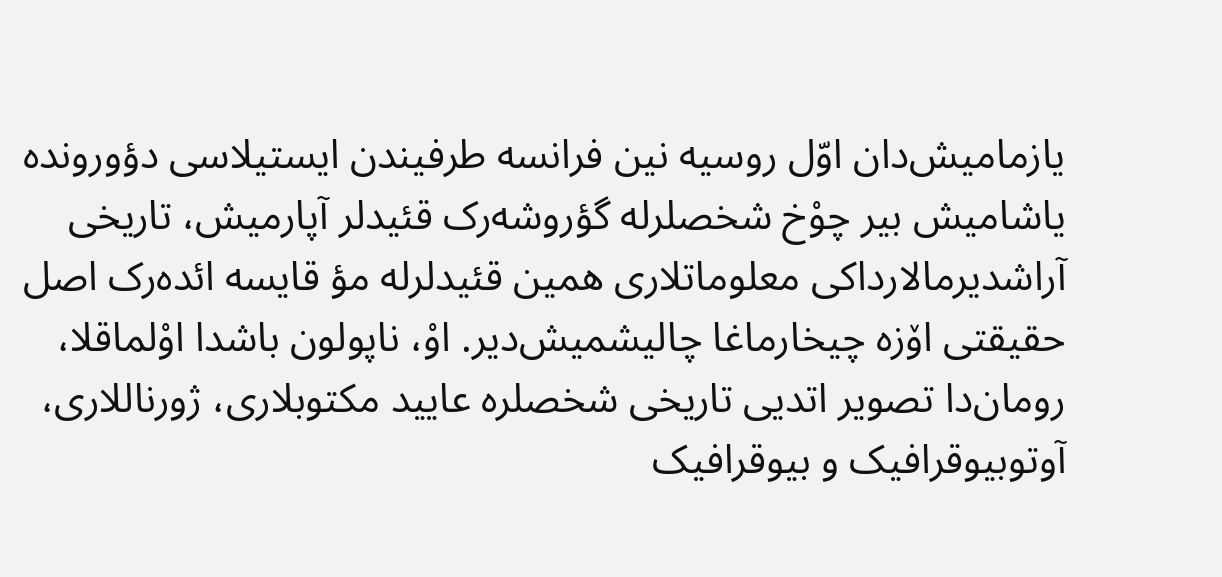یازمامیش‌دان اوّل روسیه نین فرانسه طرفیندن ایستیلاسی دؤورونده یاشامیش بیر چوْخ شخصلرله گؤروشه‌رک قئیدلر آپارمیش، تاریخی آراشدیرمالارداکی معلوماتلاری همین قئیدلرله مؤ قایسه ائده‌رک اصل حقیقتی اۆزه چیخارماغا چالیشمیش‌دیر. اوْ، ناپولون باشدا اوْلماقلا، رومان‌دا تصویر اتدیی تاریخی شخصلره عایید مکتوبلاری، ژورناللاری، آوتوبیوقرافیک و بیوقرافیک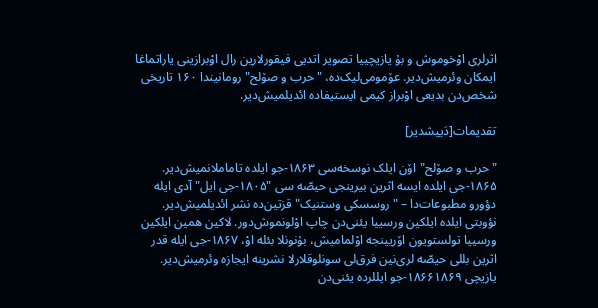اثرلری اوْخوموش و بۇ یازیچییا تصویر اتدیی فیقورلارین رال اوْبرازینی یاراتماغا ایمکان وئرمیش‌دیر. عۆمومی‌لیک‌ده، "حرب و صۆلح" رومانیندا ۱۶۰ تاریخی شخص‌دن بدیعی اوْبراز کیمی ایستیفاده ائدیلمیش‌دیر.

تقدیمات[دَییشدیر]

"حرب و صۆلح"اۆن ایلک نوسخه‌سی ۱۸۶۳-جو ایلده تاماملانمیش‌دیر. ۱۸۶۵-جی ایلده ایسه اثرین بیرینجی حیصّه ‌سی "۱۸۰۵-جی ایل" آدی ایله دؤورو مطبوعات‌دا – "روسسکی وستنیک" قزتین‌ده نشر ائدیلمیش‌دیر. نؤوبتی ایلده ایلکین ورسییا یئنی‌دن چاپ اوْلونموش‌دور. لاکین همین ایلکین ورسییا تولستویون اۆریینجه اوْلمامیش، بۇنونلا بئله اوْ، ۱۸۶۷-جی ایله قدر اثرین بللی حیصّه ‌لری‌نین فرق‌لی سونلوقلارلا نشرینه ایجازه وئرمیش‌دیر. یازیچی ۱۸۶۶۱۸۶۹-جو ایللرده یئنی‌دن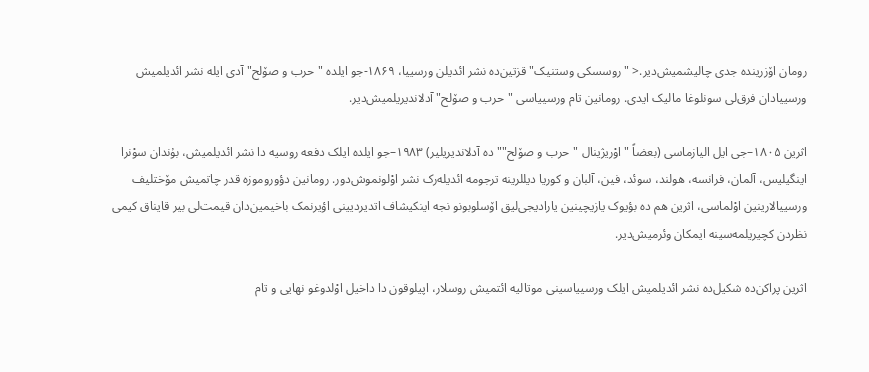رومان اۆزرینده جدی چالیشمیش‌دیر.< "روسسکی وستنیک" قزتین‌ده نشر ائدیلن ورسییا، ۱۸۶۹-جو ایلده "حرب و صۆلح" آدی ایله نشر ائدیلمیش ورسییادان فرق‌لی سونلوغا مالیک ایدی. رومانین تام ورسییاسی "حرب و صۆلح" آدلاندیریلمیش‌دیر.

اثرین ۱۸۰۵–جی ایل الیازماسی (بعضاً "اوْریژینال "حرب و صۆلح"" ده آدلاندیریلیر) ۱۹۸۳–جو ایلده ایلک دفعه روسیه دا نشر ائدیلمیش، بۇندان سوْنرا اینگیلیس، آلمان، فرانسه، هولند، سوئد، فین، آلبان و کوریا دیللرینه ترجومه ائدیله‌رک نشر اوْلونموش‌دور. رومانین دؤوروموزه قدر چاتمیش مۆختلیف ورسییالارینین اوْلماسی، اثرین هم ده بؤیوک یازیچینین یارادیجی‌لیق اۆسلوبونو نجه اینکیشاف اتدیردیینی اؤیرنمک باخیمین‌دان قیمت‌لی بیر قایناق کیمی نظردن کچیریلمه‌سینه ایمکان وئرمیش‌دیر.

اثرین پراکن‌ده شکیل‌ده نشر ائدیلمیش ایلک ورسییاسینی موتالیه ائتمیش روسلار، اپیلوقون دا داخیل اوْلدوغو نهایی و تام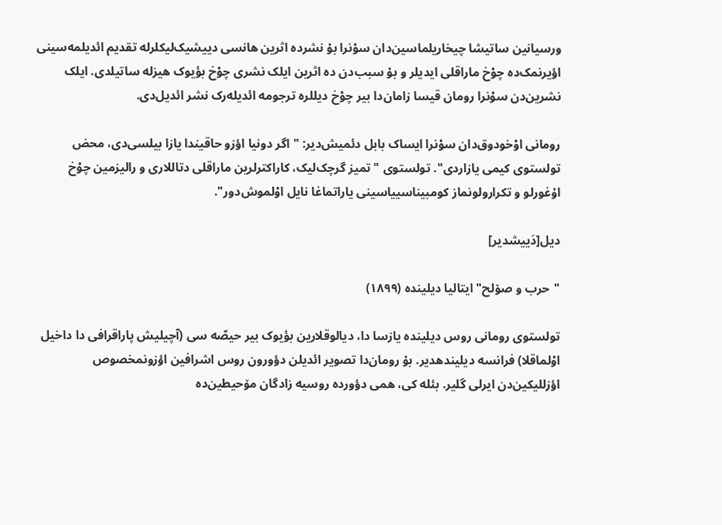ورسیانین ساتیشا چیخاریلماسین‌دان سوْنرا بۇ نشرده اثرین هانسی دییشیک‌لیکلرله تقدیم ائدیلمه‌سینی اؤیرنمک‌ده چوْخ ماراقلی ایدیلر و بۇ سبب‌دن ده اثرین ایلک نشری چوْخ بؤیوک هیز‌له ساتیلدی. ایلک نشرین‌دن سوْنرا رومان قیسا زامان‌دا بیر چوْخ دیللره ترجومه ائدیله‌رک نشر ائدیل‌دی.

رومانی اوْخودوق‌دان سوْنرا ایساک بابل دئمیش‌دیر: "اگر دونیا اؤزو حاقیندا یازا بیلسی‌دی، محض تولستوی کیمی یازاردی". تولستوی "تمیز گرچک‌لیک، کاراکترلرین ماراقلی دتاللاری و رالیزمین چوْخ اۇغورلو و تکرارولونماز کومبیناسییاسینی یاراتماغا نایل اوْلموش‌دور".

دیل[دَییشدیر]

"حرب و صۆلح" ایتالیا دیلینده (۱۸۹۹)

تولستوی رومانی روس دیلینده یازسا دا، دیالوقلارین بؤیوک بیر حیصّه ‌سی (آچیلیش پاراقرافی دا داخیل اوْلماقلا) فرانسه دیلیندهدیر. بۇ رومان‌دا تصویر ائدیلن دؤورون روس اشرافین اؤزونمخصوص اؤزللیکین‌دن ایر‌لی گلیر. بئله کی، همی دؤورده روسیه زادگان مۆحیطین‌ده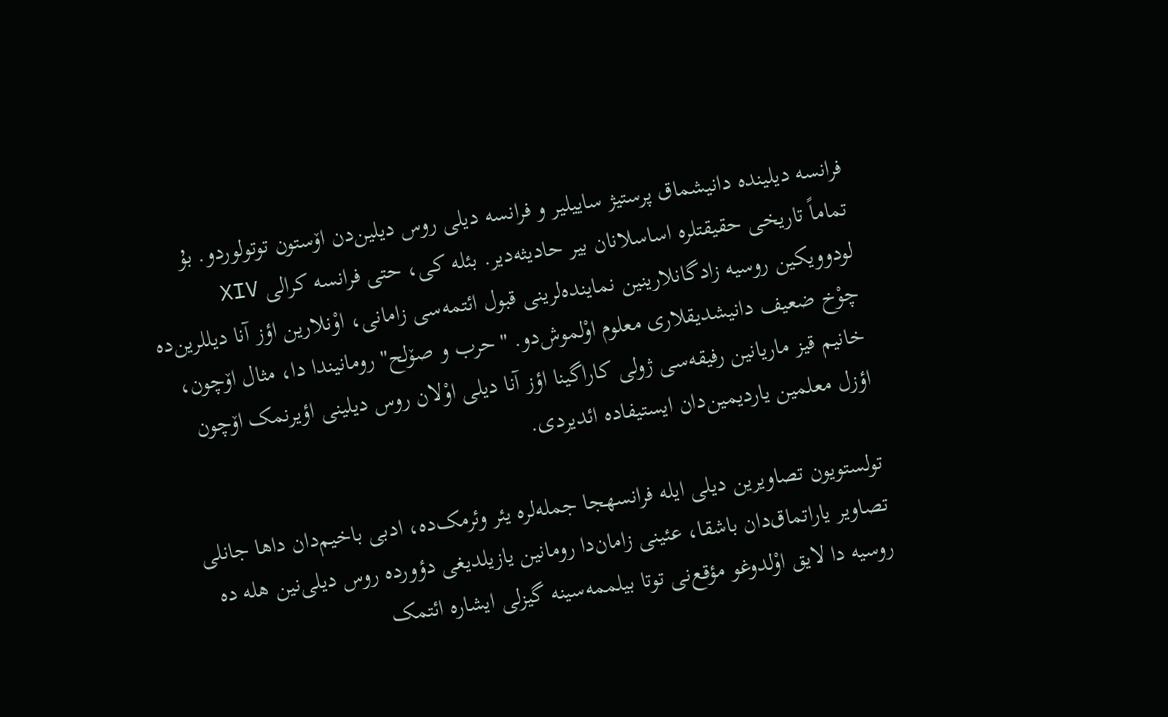فرانسه دیلینده دانیشماق پرستیژ ساییلیر و فرانسه دیلی روس دیلین‌دن اۆستون توتولوردو. بۇ تماماً تاریخی حقیقتلره اساسلانان بیر حادیثه‌دیر. بئله کی، حتی فرانسه کرالی XIV لودوویکین روسیه زادگانلارینین نماینده‌لرینی قبول ائتمه‌سی زامانی، اوْنلارین اؤز آنا دیللرین‌ده چوْخ ضعیف دانیشدیقلاری معلوم اوْلموش‌دو. "حرب و صۆلح" رومانیندا دا، مثال اۆچون، خانیم قیز ماریانین رفیقه‌سی ژولی کاراگینا اؤز آنا دیلی اوْلان روس دیلینی اؤیرنمک اۆچون اؤزل معلمین یاردیمین‌دان ایستیفاده ائدیردی.

تولستویون تصاویرین دیلی ایله فرانسهجا جمله‌لره یئر وئرمک‌ده، ادبی باخیم‌دان داها جانلی تصاویر یاراتماق‌دان باشقا، عئینی زامان‌دا رومانین یازیلدیغی دؤورده روس دیلی‌نین هله ده روسیه دا لایق اوْلدوغو مؤقع‌نی توتا بیلممه‌سینه گیزلی ایشاره ائتمک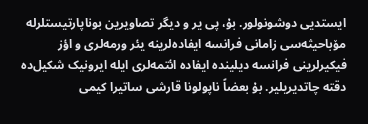ایستدیی دوشونولور. بۇ، پی یر و دیگر تصاویرین بوناپارتیستلرله مۆباحیثه‌سی زامانی فرانسه ایفاده‌لرینه یئر ورمه‌لری و اؤز فیکیرلرینی فرانسه دیلینده ایفاده ائتمه‌لری ایله ایرونیک شکیل‌ده دقته چاتدیریلیر. بۇ بعضاً ناپولونا قارشی ساتیرا کیمی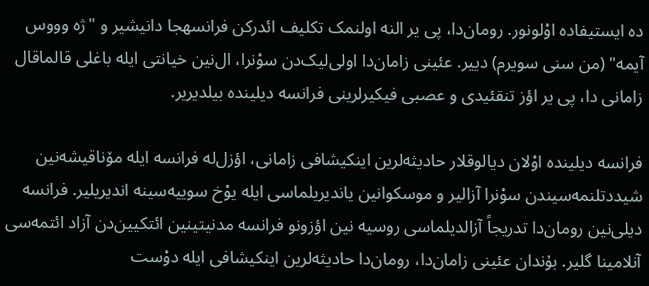ده ایستیفاده اوْلونور. رومان‌دا، پی یر النه اولنمک تکلیف ائدرکن فرانسهجا دانیشیر و "ژه وووس آیمه" (من سنی سویرم) دییر. عئینی زامان‌دا اولی‌لیک‌دن سوْنرا، ال‌نین خیانتی ایله باغلی قالماقال زامانی دا، پی یر اؤز تنقئیدی و عصبی فیکیرلرینی فرانسه دیلینده بیلدیریر.

فرانسه دیلینده اوْلان دیالوقلار حادیثه‌لرین اینکیشافی زامانی، اؤزل‌له فرانسه ایله مۆناقیشه‌نین شیددتلنمه‌سیندن سوْنرا آزالیر و موسکوانین یاندیریلماسی ایله یوْخ سوییه‌سینه اندیریلیر. فرانسه دیلی‌نین رومان‌دا تدریجاً آزالدیلماسی روسیه نین اؤزونو فرانسه مدنیتینین ائتکیین‌دن آزاد ائتمه‌سی آنلامینا گلیر. بۇندان عئینی زامان‌دا، رومان‌دا حادیثه‌لرین اینکیشافی ایله دوْست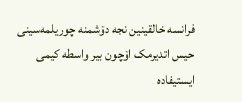فرانسه خالقینین نجه دۆشمنه چوریلمه‌سینی حیس اتدیرمک اۆچون بیر واسطه کیمی ایستیفاده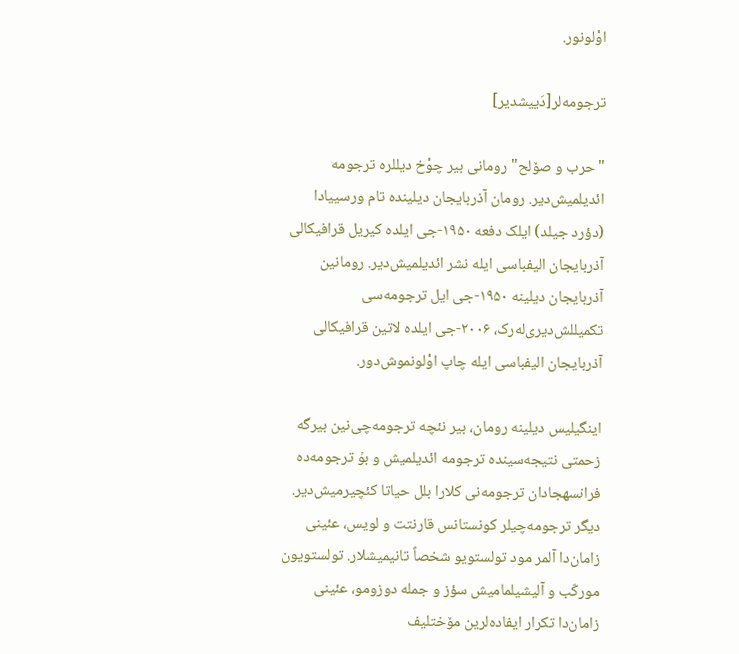اوْلونور.

ترجومه‌لر[دَییشدیر]

"حرب و صۆلح" رومانی بیر چوْخ دیللره ترجومه ائدیلمیش‌دیر. رومان آذربایجان دیلینده تام ورسییادا (دؤرد جیلد) ایلک دفعه ۱۹۵۰-جی ایلده کیریل قرافیکالی آذربایجان الیفباسی ایله نشر ائدیلمیش‌دیر. رومانین آذربایجان دیلینه ۱۹۵۰-جی ایل ترجومه‌سی تکمیللش‌دیری‌له‌رک، ۲۰۰۶-جی ایلده لاتین قرافیکالی آذربایجان الیفباسی ایله چاپ اوْلونموش‌دور.

اینگیلیس دیلینه رومان، بیر نئچه ترجومه‌چی‌نین بیرگه زحمتی نتیجه‌سینده ترجومه ائدیلمیش و بۇ ترجومه‌ده فرانسهجادان ترجومه‌نی کلارا بلل حیاتا کئچیرمیش‌دیر. دیگر ترجومه‌چیلر کونستانس قارنتت و لویس، عئینی زامان‌دا آلمر مود تولستویو شخصاً تانیمیشلار. تولستویون مورکّب و آلیشیلمامیش سؤز و جمله دوزومو، عئینی زامان‌دا تکرار ایفاده‌لرین مۆختلیف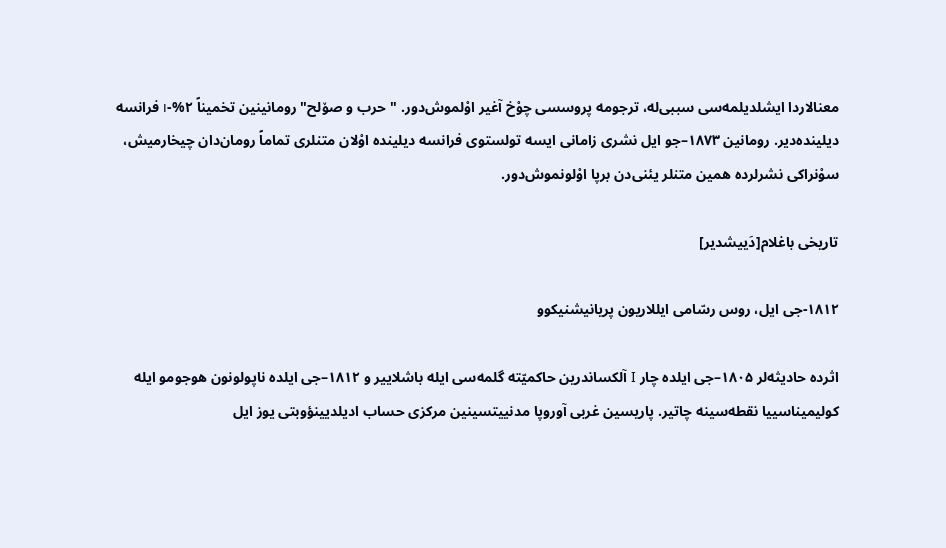معنالاردا ایشلدیلمه‌سی سببی‌له، ترجومه پروسسی چوْخ آغیر اوْلموش‌دور. "حرب و صۆلح" رومانینین تخمیناً ۲%-ı فرانسه دیلینده‌دیر. رومانین ۱۸۷۳–جو ایل نشری زامانی ایسه تولستوی فرانسه دیلینده اوْلان متنلری تماماً رومان‌دان چیخارمیش، سوْنراکی نشرلرده همین متنلر یئنی‌دن برپا اوْلونموش‌دور.

تاریخی باغلام[دَییشدیر]

۱۸۱۲-جی ایل، روس رسّامی ایللاریون پریانیشنیکوو

اثرده حادیثه‌لر ۱۸۰۵–جی ایلده چار I آلکساندرین حاکمیّته گلمه‌سی ایله باشلاییر و ۱۸۱۲–جی ایلده ناپولونون هوجومو ایله کولیمیناسییا نقطه‌سینه چاتیر. پاریسین غربی آوروپا مدنییتسینین مرکزی حساب ادیلدیینؤوبتی یوز ایل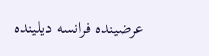عرضینده فرانسه دیلینده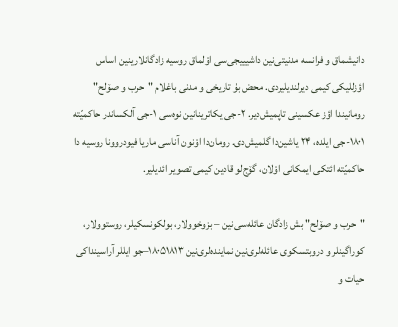دانیشماق و فرانسه مدنیتی‌نین داشیییجی‌سی اوْلماق روسیه زادگانلارینین اساس اؤزللیکی کیمی دیرلندیلیردی. محض بۇ تاریخی و مدنی باغلام "حرب و صۆلح" رومانیندا اؤز عکسینی تاپمیش‌دیر. ۲-جی یکاترینانین نوه‌سی ۱-جی آلکساندر حاکمیّته ۱۸۰۱-جی ایلده، ۲۴ یاشین‌دا گلمیش‌دی. رومان‌دا اوْنون آناسی ماریا فیودروونا روسیه دا حاکمیّته ائتکی ایمکانی اوْلان، گۆج‌لو قادین کیمی تصویر ائدیلیر.

"حرب و صۆلح" بش زادگان عائله‌سی‌نین – بزوخوولار، بولکونسکیلر، روستوولار، کوراگینلر و دروبتسکوی عائله‌لری‌نین نماینده‌لری‌نین ۱۸۰۵۱۸۱۳–جو ایللر آراسینداکی حیات و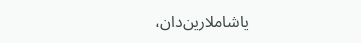یاشاملارین‌دان،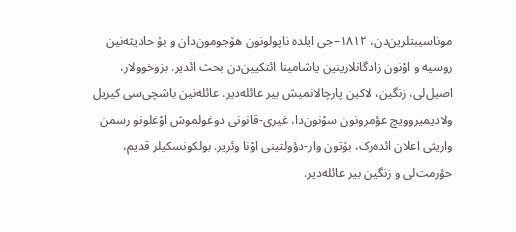موناسیبتلرین‌دن، ۱۸۱۲–جی ایلده ناپولونون هۆجومون‌دان و بۇ حادیثه‌نین روسیه و اوْنون زادگانلارینین یاشامینا ائتکیین‌دن بحث ائدیر. بزوخوولار، اصیل‌لی، زنگین، لاکین پارچالانمیش بیر عائله‌دیر. عائله‌نین باشچی‌سی کیریل ولادیمیروویچ عؤمرونون سوْنون‌دا، غیری-قانونی دوغولموش اوْغلونو رسمن واریثی اعلان ائده‌رک، بۆتون وار-دؤولتینی اوْنا وئریر. بولکونسکیلر قدیم، حؤرمت‌لی و زنگین بیر عائله‌دیر.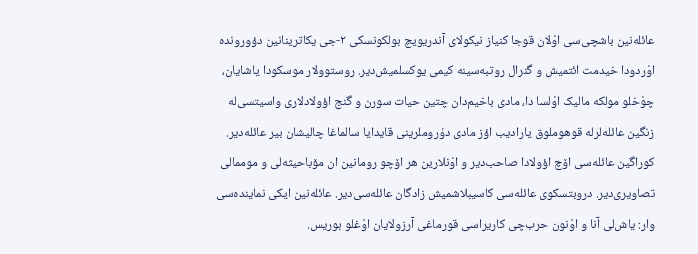عائله‌نین باشچی‌سی اوْلان قوجا کنیاز نیکولای آندریویچ بولکونسکی ۲-جی یکاترینانین دؤورونده اوْردودا خیدمت ائتمیش و گنرال روتبه‌سینه کیمی یوکسلمیش‌دیر. روستوولار موسکودا یاشایان، چوْخلو مولکه مالیک اوْلسا دا، مادی باخیم‌دان چتین حیات سورن و گنج اؤولادلاری واسیتسی‌له زنگین عائله‌لرله قوهوملوق یارادیب اؤز مادی دۇروملرینی قایدایا سالماغا چالیشان بیر عائله‌دیر. کوراگین عائله‌سی اۆچ اؤولادا صاحب‌دیر و اوْنلارین هر اۆچو رومانین ان مۆباحیثه‌لی و موممالی تصاویری‌دیر. دروبتسکوی عائله‌سی کاسیبلاشمیش زادگان عائله‌سی‌دیر. عائله‌نین ایکی نماینده‌سی وار: یاش‌لی آنا و اوْنون حرب‌چی کاریراسی قورماغی آرزولایان اوْغلو بوریس.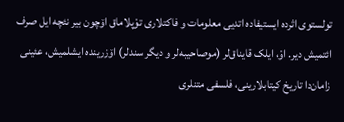تولستوی اثرده ایستیفاده اتدیی معلومات و فاکتلاری توْپلاماق اۆچون بیر نئچه ایل صرف ائتمیش ‌دیر. اوْ، ایلک قایناق‌لر (موصاحیبه‌لر و دیگر سندلر) اۆزرینده ایشلمیش، عئینی زامان‌دا تاریخ کیتابلارینی، فلسفی متنلری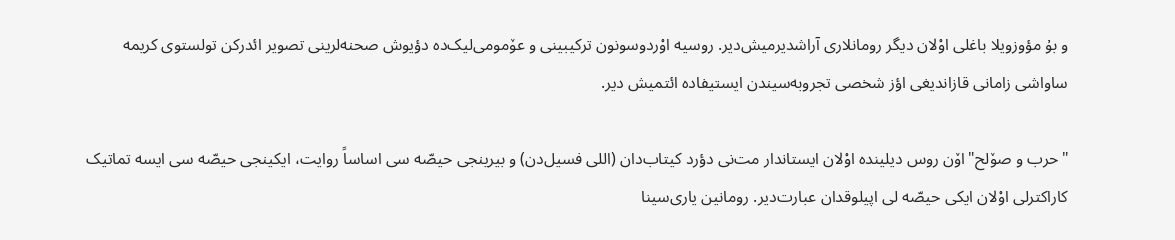و بۇ مؤوزویلا باغلی اوْلان دیگر رومانلاری آراشدیرمیش‌دیر. روسیه اوْردوسونون ترکیبینی و عۆمومی‌لیک‌ده دؤیوش صحنه‌لرینی تصویر ائدرکن تولستوی کریمه ساواشی زامانی قازاندیغی اؤز شخصی تجروبه‌سیندن ایستیفاده ائتمیش ‌دیر.

"حرب و صۆلح"اۆن روس دیلینده اوْلان ایستاندار مت‌نی دؤرد کیتاب‌دان (اللی فسیل‌دن) و بیرینجی حیصّه ‌سی اساساً روایت، ایکینجی حیصّه ‌سی ایسه تماتیک کاراکترلی اوْلان ایکی حیصّه ‌لی اپیلوقدان عبارت‌دیر. رومانین یاری‌سینا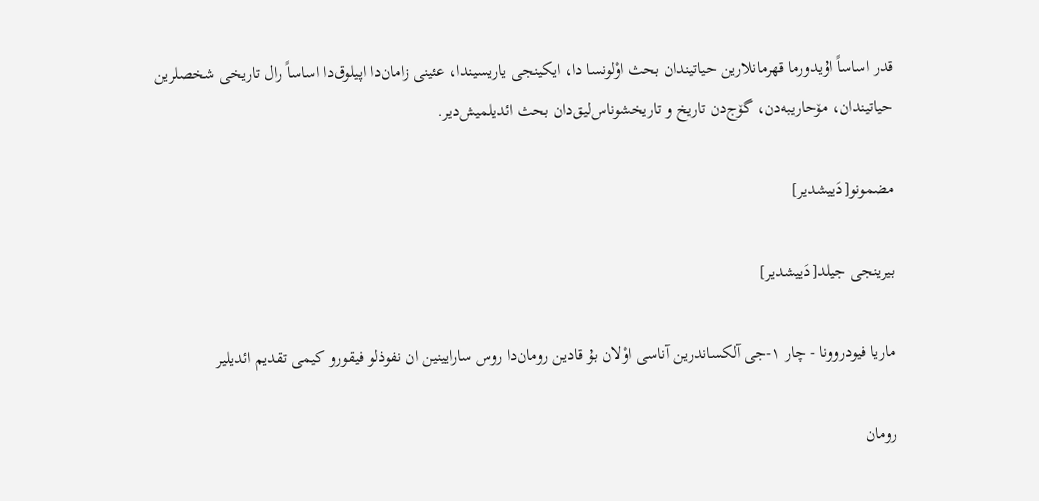قدر اساساً اۇیدورما قهرمانلارین حیاتیندان بحث اوْلونسا دا، ایکینجی یاریسیندا، عئینی زامان‌دا اپیلوق‌دا اساساً رال تاریخی شخصلرین حیاتیندان، مۆحاریبه‌دن، گۆج‌دن تاریخ و تاریخشوناس‌لیق‌دان بحث ائدیلمیش‌دیر.

مضمونو[دَییشدیر]

بیرینجی جیلد[دَییشدیر]

ماریا فیودروونا - چار ۱-جی آلکساندرین آناسی اوْلان بۇ قادین رومان‌دا روس سارایینین ان نفوذلو فیقورو کیمی تقدیم ائدیلیر

رومان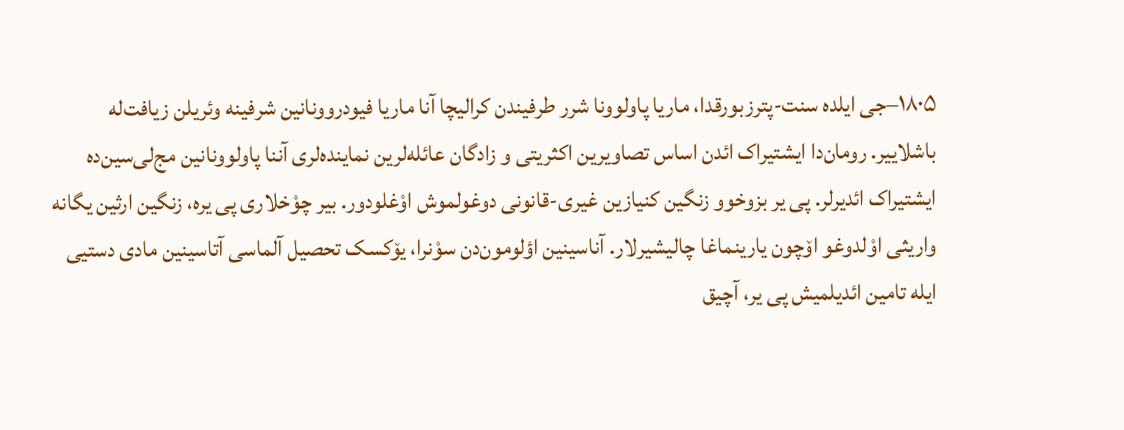۱۸۰۵–جی ایلده سنت-پترزبورقدا، ماریا پاولوونا شرر طرفیندن کرالیچا آنا ماریا فیودروونانین شرفینه وئریلن زیافت‌له باشلاییر. رومان‌دا ایشتیراک ائدن اساس تصاویرین اکثریتی و زادگان عائله‌لرین نماینده‌لری آننا پاولوونانین مج‌لی‌سین‌ده ایشتیراک ائدیرلر. پی یر بزوخوو زنگین کنیازین غیری-قانونی دوغولموش اوْغلودور. بیر چوْخلاری پی یره، زنگین ارثین یگانه واریثی اوْلدوغو اۆچون یارینماغا چالیشیرلار. آناسینین اؤلومون‌دن سوْنرا، یۆکسک تحصیل آلماسی آتاسینین مادی دستیی ایله تامین ائدیلمیش پی یر، آچیق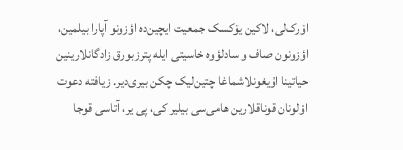اۆرک‌لی، لاکین یۆکسک جمعیت ایچین‌ده اؤزونو آپارا بیلمین، اؤزونون صاف و سادلؤوه خاسیتی ایله پترزبورق زادگانلارینین حیاتینا اۇیغونلاشماغا چتین‌لیک چکن بیری‌دیر. زیافته دعوت اوْلونان قوناقلارین هامی‌سی بیلیر کی، پی یر، آتاسی قوجا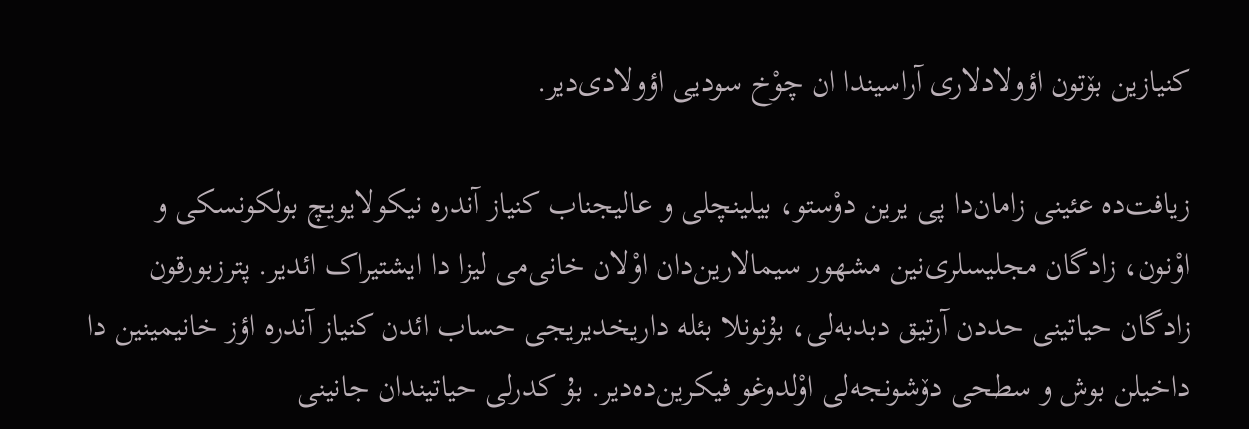کنیازین بۆتون اؤولادلاری آراسیندا ان چوْخ سودیی اؤولادی‌دیر.

زیافت‌ده عئینی زامان‌دا پی یرین دوْستو، بیلینچلی و عالیجناب کنیاز آندره نیکولایویچ بولکونسکی و اوْنون، زادگان مجلیسلری‌نین مشهور سیمالارین‌دان اوْلان خانی‌می لیزا دا ایشتیراک ائدیر. پترزبورقون زادگان حیاتینی حددن آرتیق دبدبه‌لی، بۇنونلا بئله داریخدیریجی حساب ائدن کنیاز آندره اؤز خانیمینین دا داخیلن بوش و سطحی دۆشونجه‌لی اوْلدوغو فیکرین‌ده‌دیر. بۇ کدرلی حیاتیندان جانینی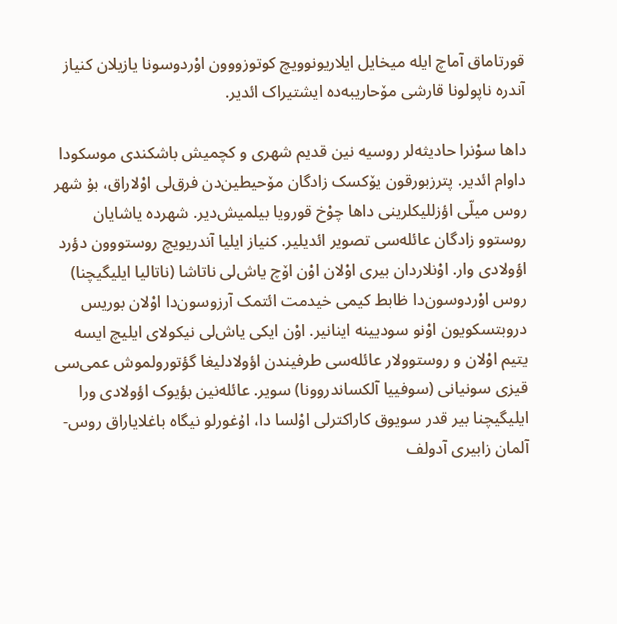قورتاماق آماچ ایله میخایل ایلاریونوویچ کوتوزووون اوْردوسونا یازیلان کنیاز آندره ناپولونا قارشی مۆحاریبه‌ده ایشتیراک ائدیر.

داها سوْنرا حادیثه‌لر روسیه نین قدیم شهری و کچمیش باشکندی موسکودا داوام ائدیر. پترزبورقون یۆکسک زادگان مۆحیطین‌دن فرق‌لی اوْلاراق، بۇ شهر روس میلّی اؤزللیکلرینی داها چوْخ قورویا بیلمیش‌دیر. شهرده یاشایان روستوو زادگان عائله‌سی تصویر ائدیلیر. کنیاز ایلیا آندریویچ روستووون دؤرد اؤولادی وار. اوْنلاردان بیری اوْلان اوْن اۆچ یاش‌لی ناتاشا (ناتالیا ایلیگیچنا) روس اوْردوسون‌دا ظابط کیمی خیدمت ائتمک آرزوسون‌دا اوْلان بوریس دروبتسکویون اوْنو سودیینه اینانیر. اوْن ایکی یاش‌لی نیکولای ایلیچ ایسه یتیم اوْلان و روستوولار عائله‌سی طرفیندن اؤولادلیغا گؤتورولموش عمی‌سی قیزی سونیانی (سوفییا آلکساندروونا) سویر. عائله‌نین بؤیوک اؤولادی ورا ایلیگیچنا بیر قدر سویوق کاراکترلی اوْلسا دا، اۇغورلو نیگاه باغلایاراق روس-آلمان زابیری آدولف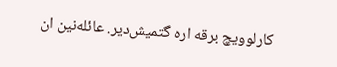کارلوویچ برقه اره گتمیش‌دیر. عائله‌نین ان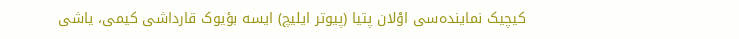کیچیک نماینده‌سی اوْلان پتیا (پیوتر ایلیچ) ایسه بؤیوک قارداشی کیمی، یاشی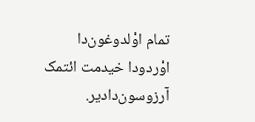تمام اوْلدوغون‌دا اوْردودا خیدمت ائتمک آرزوسون‌دادیر.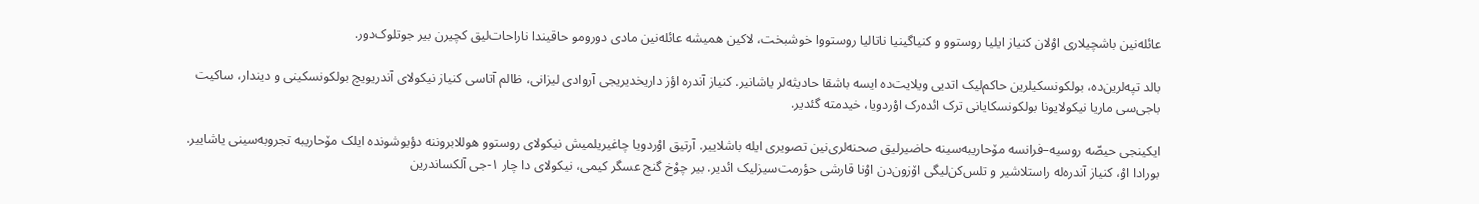عائله‌نین باشچیلاری اوْلان کنیاز ایلیا روستوو و کنیاگینیا ناتالیا روستووا خوشبخت، لاکین همیشه عائله‌نین مادی دورومو حاقیندا ناراحات‌لیق کچیرن بیر جوتلوک‌دور.

بالد تپه‌لرین‌ده، بولکونسکیلرین حاکم‌لیک اتدیی ویلایت‌ده ایسه باشقا حادیثه‌لر یاشانیر. کنیاز آندره اؤز داریخدیریجی آروادی لیزانی، ظالم آتاسی کنیاز نیکولای آندریویچ بولکونسکینی و دیندار، ساکیت باجی‌سی ماریا نیکولایونا بولکونسکایانی ترک ائده‌رک اوْردویا، خیدمته گئدیر.

ایکینجی حیصّه روسیه–فرانسه مۆحاریبه‌سینه حاضیرلیق صحنه‌لری‌نین تصویری ایله باشلاییر. آرتیق اوْردویا چاغیریلمیش نیکولای روستوو هوللابروننه دؤیوشونده ایلک مۆحاریبه تجروبه‌سینی یاشاییر. بورادا اوْ، کنیاز آندره‌له راستلاشیر و تلس‌کن‌لیگی اۆزون‌دن اوْنا قارشی حؤرمت‌سیزلیک ائدیر. بیر چوْخ گنج عسگر کیمی، نیکولای دا چار ۱-جی آلکساندرین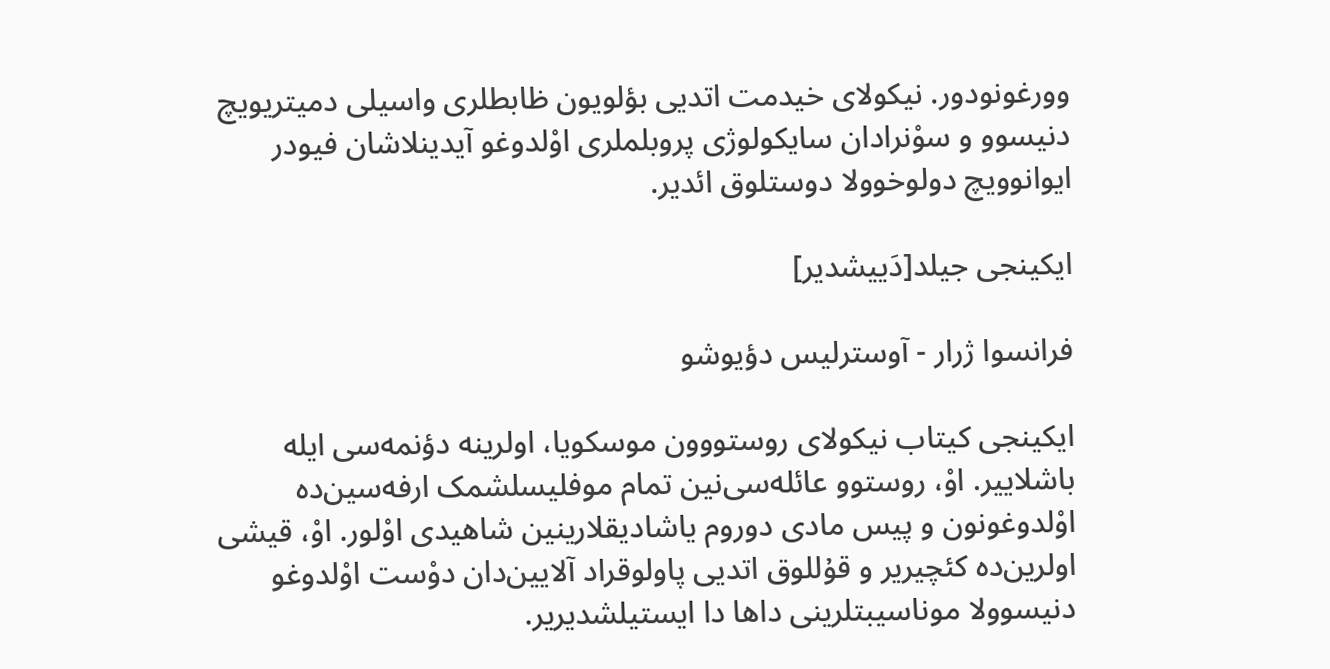وورغونودور. نیکولای خیدمت اتدیی بؤلویون ظابطلری واسیلی دمیتریویچ دنیسوو و سوْنرادان سایکولوژی پروبلملری اوْلدوغو آیدینلاشان فیودر ایوانوویچ دولوخوولا دوستلوق ائدیر.

ایکینجی جیلد[دَییشدیر]

فرانسوا ژرار - آوسترلیس دؤیوشو

ایکینجی کیتاب نیکولای روستووون موسکویا، اولرینه دؤنمه‌سی ایله باشلاییر. اوْ، روستوو عائله‌سی‌نین تمام موفلیسلشمک ارفه‌سین‌ده اوْلدوغونون و پیس مادی دوروم یاشادیقلارینین شاهیدی اوْلور. اوْ، قیشی اولرین‌ده کئچیریر و قۇللوق اتدیی پاولوقراد آلایین‌دان دوْست اوْلدوغو دنیسوولا موناسیبتلرینی داها دا ایستیلشدیریر.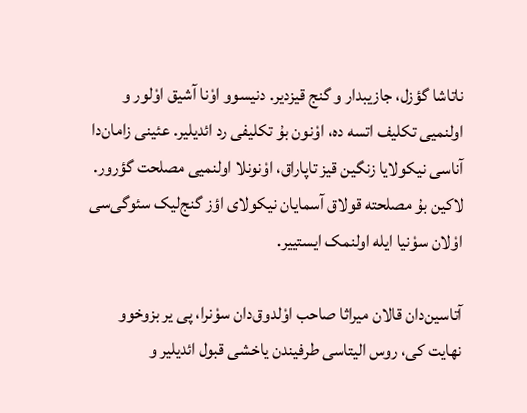ناتاشا گؤزل، جازیبدار و گنج قیزدیر. دنیسوو اوْنا آشیق اوْلور و اولنمیی تکلیف اتسه ده، اوْنون بۇ تکلیفی رد ائدیلیر. عئینی زامان‌دا آناسی نیکولایا زنگین قیز تاپاراق، اوْنونلا اولنمیی مصلحت گؤرور. لاکین بۇ مصلحته قولاق آسمایان نیکولای اؤز گنج‌لیک سئوگی‌سی اوْلان سوْنیا ایله اولنمک ایستییر.

آتاسین‌دان قالان میراثا صاحب اوْلدوق‌دان سوْنرا، پی یر بزوخوو نهایت کی، روس الیتاسی طرفیندن یاخشی قبول ائدیلیر و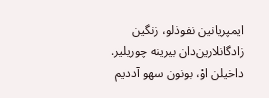ایمپریانین نفوذلو، زنگین زادگانلارین‌دان بیرینه چوریلیر. داخیلن اوْ، بونون سهو آددیم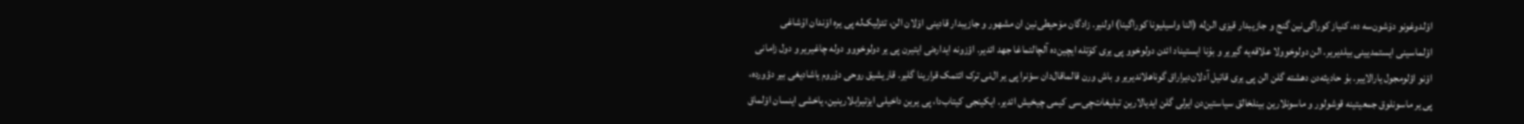اوْلدوغونو دۆشون‌سه ده، کنیاز کوراگی‌نین گنج و جازیبدار قیزی الن‌له (النا واسیلیونا کوراگینا) اولنیر. زادگان مۆحیطی‌نین ان مشهور و جازیبدار قادینی اوْلان الن، تئزلیک‌له پی یره اوْندان اۇشاغی اوْلماسینی ایستمدیینی بیلدیریر. الن دولوخوولا علاقه‌یه گیریر و بۇنا ایستیناد ائدن دولوخوو پی یری کۆتله ایچین‌ده آلچالتماغا جهد ائدیر. اؤزونه ایداره‌نی ایتیرن پی یر دولوخووو دو‌له چاغیریر و دول زامانی اوْنو اؤلومجول یارالاییر. بۇ حادیثه‌دن دهشته گلن الن پی یری قاتیل آدلان‌دیراراق گوناهلاندیریر و باش ورن قالماقال‌دان سوْنرا پی یر ال‌نی ترک ائتمک قرارینا گلیر. قاریشیق روحی دۇروم یاشادیغی بیر دؤورده، پی یر ماسونلوق جمعیتینه قوشولور و ماسونلارین بینلخالق سیاستین‌دن ایر‌لی گلن ایدیالارین تبلیغات‌چی‌سی کیمی چیخیش ائدیر. ایکینجی کیتاب‌دا، پی یرین داخیلی ایزتیرابلارینین، یاخشی اینسان اوْلماق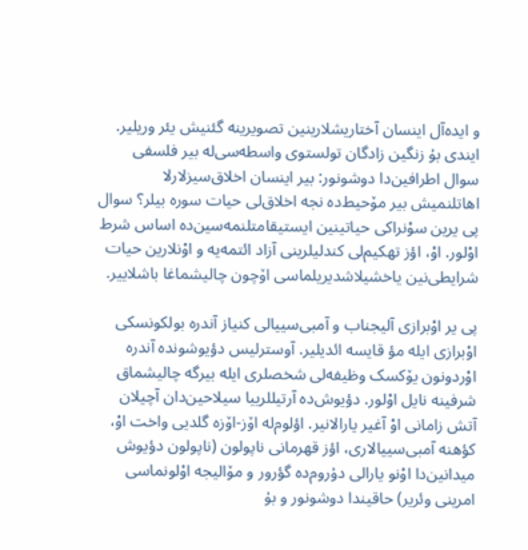و ایده‌آل اینسان آختاریشلارینین تصویرینه گئنیش یئر وریلیر. ایندی بۇ زنگین زادگان تولستوی واسطه‌سی‌له بیر فلسفی سوال اطرافین‌دا دوشونور: بیر اینسان اخلاق‌سیزلارلا اهاتلنمیش بیر مۆحیط‌ده نجه اخلاق‌لی حیات سوره بیلر؟ سوال پی یرین سوْنراکی حیاتینین ایستیقامتلنمه‌سین‌ده اساس شرط اوْلور. اوْ، اؤز تهکیم‌لی کندلیلرینی آزاد ائتمه‌یه و اوْنلارین حیات شرایطی‌نین یاخشیلاشدیریلماسی اۆچون چالیشماغا باشلاییر.

پی یر اوْبرازی آلیجناب و آمبی‌سییالی کنیاز آندره بولکونسکی اوْبرازی ایله مؤ قایسه ائدیلیر. آوسترلیس دؤیوشونده آندره اوْردونون یۆکسک وظیفه‌لی شخصلری ایله بیرگه چالیشماق شرفینه نایل اوْلور. دؤیوش‌ده آرتیللرییا سیلاحین‌دان آچیلان آتش زامانی اوْ آغیر یارالانیر. اؤلوم‌له اۆز-اۆزه گلدیی واخت اوْ، کؤهنه آمبی‌سییالاری، اؤز قهرمانی ناپولون (ناپولون دؤیوش میدانین‌دا اوْنو یارالی دۇروم‌ده گؤرور و مۆالیجه اوْلونماسی امرینی وئریر) حاقیندا دوشونور و بۇ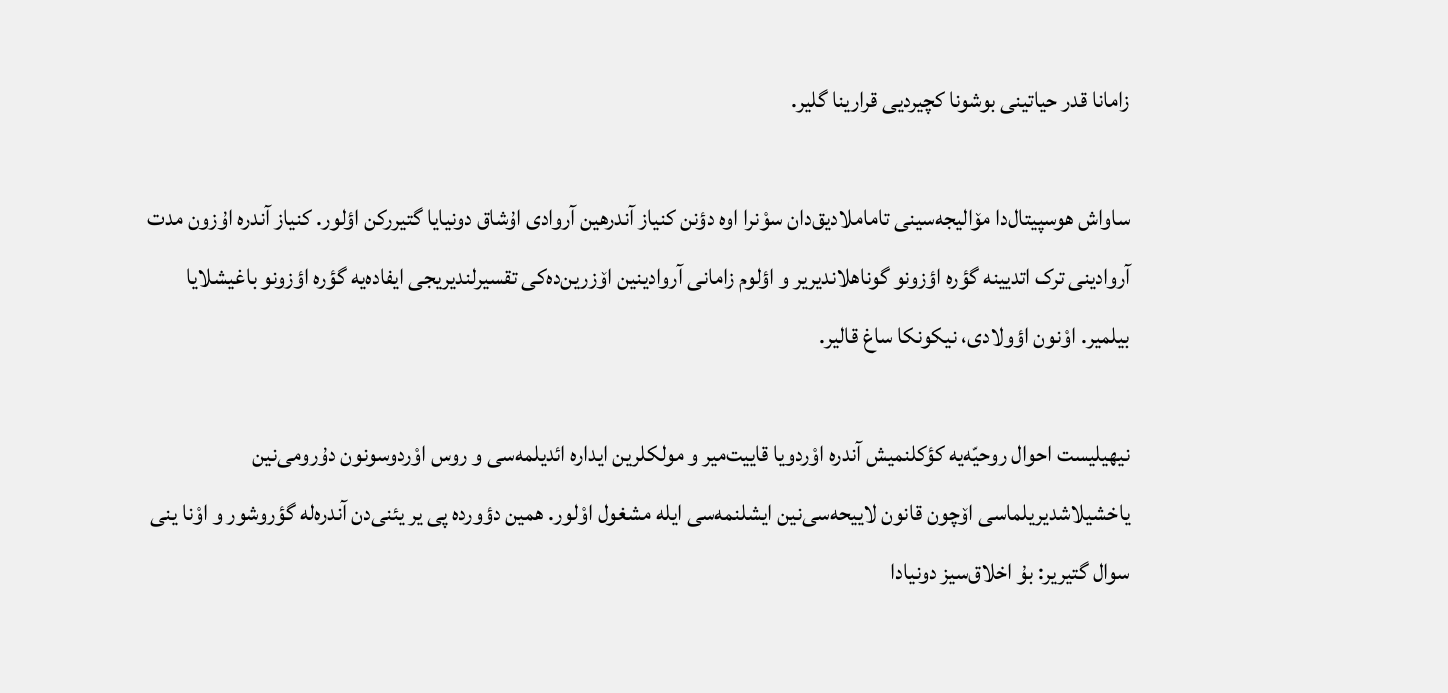زامانا قدر حیاتینی بوشونا کچیردیی قرارینا گلیر.

ساواش هوسپیتال‌دا مۆالیجه‌سینی تاماملادیق‌دان سوْنرا اوه دؤنن کنیاز آندرهین آروادی اۇشاق دونیایا گتیررکن اؤلور. کنیاز آندره اۇزون مدت آروادینی ترک اتدیینه گؤره اؤزونو گوناهلاندیریر و اؤلوم زامانی آروادینین اۆزرین‌ده‌کی تقسیرلندیریجی ایفاده‌یه گؤره اؤزونو باغیشلایا بیلمیر. اوْنون اؤولادی، نیکونکا ساغ قالیر.

نیهیلیست احوال روحیّه‌یه کؤکلنمیش آندره اوْردویا قاییت‌میر و مولکلرین ایداره ائدیلمه‌سی و روس اوْردوسونون دۇرومی‌نین یاخشیلاشدیریلماسی اۆچون قانون لاییحه‌سی‌نین ایشلنمه‌سی ایله مشغول اوْلور. همین دؤورده پی یر یئنی‌دن آندره‌له گؤروشور و اوْنا ینی سوال گتیریر: بۇ اخلاق‌سیز دونیادا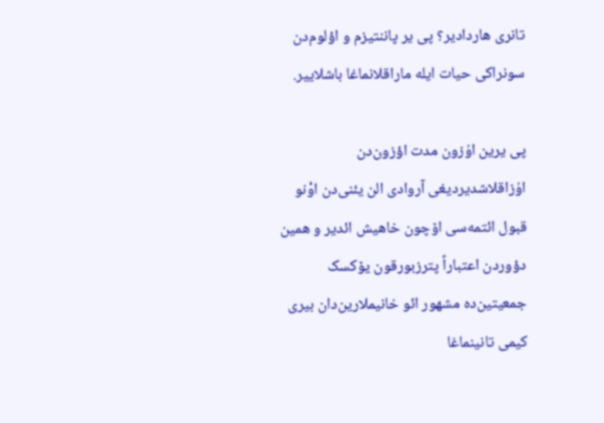تانری هاردادیر؟ پی یر پاننتیزم و اؤلوم‌دن سونراکی حیات ایله ماراقلانماغا باشلاییر.

پی یرین اۇزون مدت اؤزون‌دن اۇزاقلاشدیردیغی آروادی الن یئنی‌دن اوْنو قبول ائتمه‌سی اۆچون خاهیش ائدیر و همین دؤوردن اعتباراً پترزبورقون یۆکسک جمعیتین‌ده مشهور ائو خانیملارین‌دان بیری کیمی تانینماغا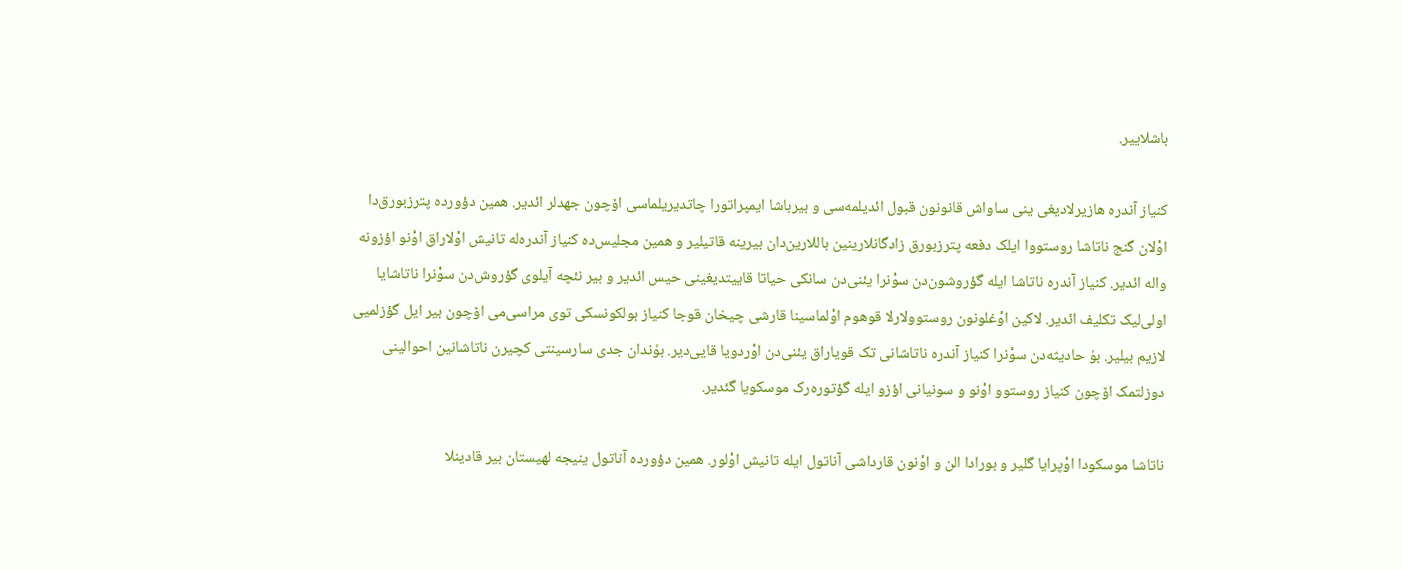باشلاییر.

کنیاز آندره هازیرلادیغی ینی ساواش قانونون قبول ائدیلمه‌سی و بیرباشا ایمپراتورا چاتدیریلماسی اۆچون جهدلر ائدیر. همین دؤورده پترزبورق‌دا اوْلان گنج ناتاشا روستووا ایلک دفعه پترزبورق زادگانلارینین باللارین‌دان بیرینه قاتیلیر و همین مجلیس‌ده کنیاز آندره‌له تانیش اوْلاراق اوْنو اؤزونه واله ائدیر. کنیاز آندره ناتاشا ایله گؤروشون‌دن سوْنرا یئنی‌دن سانکی حیاتا قاییتدیغینی حیس ائدیر و بیر نئچه آیلوی گؤروش‌دن سوْنرا ناتاشایا اولی‌لیک تکلیف ائدیر. لاکین اوْغلونون روستوولارلا قوهوم اوْلماسینا قارشی چیخان قوجا کنیاز بولکونسکی توی مراسی‌می اۆچون بیر ایل گؤزلمیی لازیم بیلیر. بۇ حادیثه‌دن سوْنرا کنیاز آندره ناتاشانی تک قویاراق یئنی‌دن اوْردویا قایی‌دیر. بۇندان جدی سارسینتی کچیرن ناتاشانین احوالینی دوزلتمک اۆچون کنیاز روستوو اوْنو و سونیانی اؤزو ایله گؤتوره‌رک موسکویا گئدیر.

ناتاشا موسکودا اوْپرایا گلیر و بورادا الن و اوْنون قارداشی آناتول ایله تانیش اوْلور. همین دؤورده آناتول ینیجه لهیستان بیر قادینلا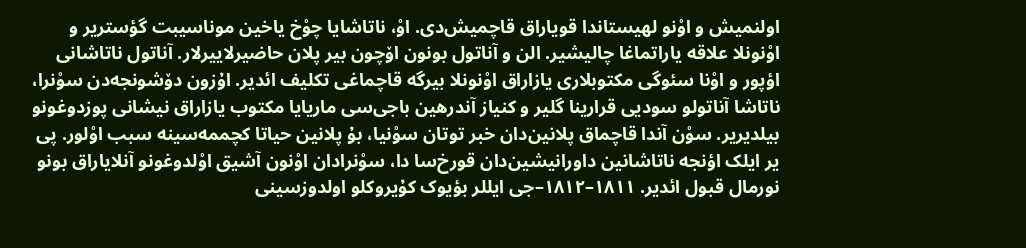اولنمیش و اوْنو لهیستاندا قویاراق قاچمیش‌دی. اوْ، ناتاشایا چوْخ یاخین موناسیبت گؤستریر و اوْنونلا علاقه یاراتماغا چالیشیر. الن و آناتول بونون اۆچون بیر پلان حاضیرلاییرلار. آناتول ناتاشانی اؤپور و اوْنا سئوگی مکتوبلاری یازاراق اوْنونلا بیرگه قاچماغی تکلیف ائدیر. اۇزون دۆشونجه‌دن سوْنرا، ناتاشا آناتولو سودیی قرارینا گلیر و کنیاز آندرهین باجی‌سی ماریایا مکتوب یازاراق نیشانی پوزدوغونو بیلدیریر. سوْن آندا قاچماق پلانین‌دان خبر توتان سوْنیا، بۇ پلانین حیاتا کچممه‌سینه سبب اوْلور. پی یر ایلک اؤنجه ناتاشانین داورانیشین‌دان قورخ‌سا دا، سوْنرادان اوْنون آشیق اوْلدوغونو آنلایاراق بونو نورمال قبول ائدیر. ۱۸۱۱–۱۸۱۲–جی ایللر بؤیوک کۇیروکلو اولدوزسینی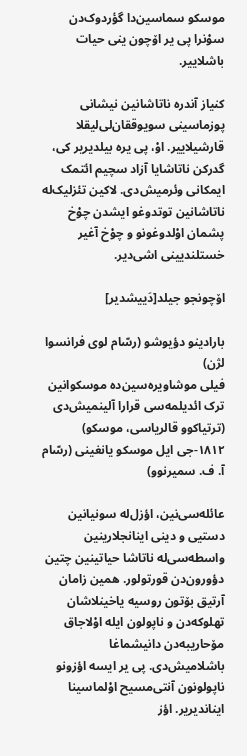موسکو سماسین‌دا گؤردوک‌دن سوْنرا پی یر اۆچون ینی حیات باشلاییر.

کنیاز آندره ناتاشانین نیشانی پوزماسینی سویوققان‌لی‌لیقلا قارشیلاییر. اوْ، پی یره بیلدیریر کی، گدرکن ناتاشایا آزاد سچیم ائتمک ایمکانی وئرمیش‌دی. لاکین تئزلیک‌له ناتاشانین توتدوغو ایشدن چوْخ پشمان اوْلدوغونو و چوْخ آغیر خستلندیینی اشی‌دیر.

اۆچونجو جیلد[دَییشدیر]

بارادینو دؤیوشو (رسّام لوی فرانسوا لژن)
فیلی موشاویره‌سین‌ده موسکوانین ترک ائدیلمه‌سی قرارا آلینمیش‌دی (ترتیاکوو قالریاسی، موسکو)
۱۸۱۲-جی ایل موسکو یانغینی (رسّام آ. ف. سمیرنوو)

عائله‌سی‌نین، اؤزل‌له سونیانین دستیی و دینی اینانجلارینین واسطه‌سی‌له ناتاشا حیاتینین چتین دؤورون‌دن قورتولور. همین زامان آرتیق بۆتون روسیه یاخینلاشان تهلوکه‌دن و ناپولون ایله اوْلاجاق مۆحاریبه‌دن دانیشماغا باشلامیش‌دی. پی یر ایسه اؤزونو ناپولونون آنتی‌مسیح اوْلماسینا ایناندیریر. اؤز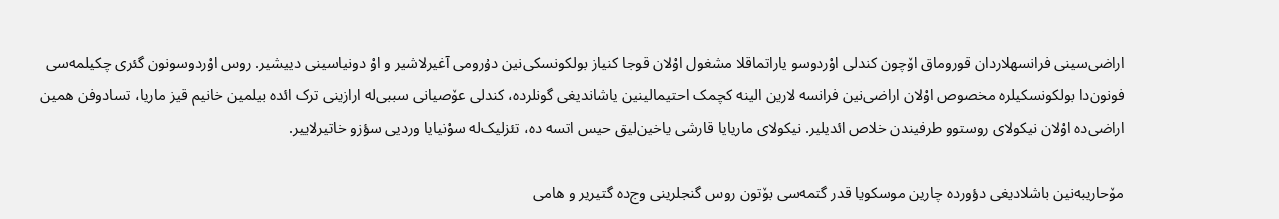اراضی‌سینی فرانسهلاردان قوروماق اۆچون کندلی اوْردوسو یاراتماقلا مشغول اوْلان قوجا کنیاز بولکونسکی‌نین دۇرومی آغیرلاشیر و اوْ دونیاسینی دییشیر. روس اوْردوسونون گئری چکیلمه‌سی فونون‌دا بولکونسکیلره مخصوص اوْلان اراضی‌نین فرانسه لارین الینه کچمک احتیمالینین یاشاندیغی گونلرده، کندلی عۆصیانی سببی‌له ارازینی ترک ائده بیلمین خانیم قیز ماریا، تسادوفن همین اراضی‌ده اوْلان نیکولای روستوو طرفیندن خلاص ائدیلیر. نیکولای ماریایا قارشی یاخین‌لیق حیس اتسه ده، تئزلیک‌له سوْنیایا وردیی سؤزو خاتیرلاییر.

مۆحاریبه‌نین باشلادیغی دؤورده چارین موسکویا قدر گتمه‌سی بۆتون روس گنجلرینی وج‌ده گتیریر و هامی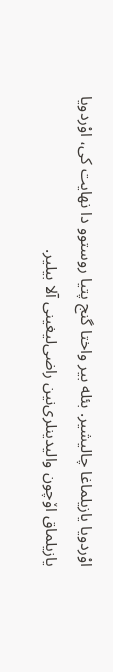اوْردویا یازیلماغا چالیشیر. بئله بیر واختا گنج پتیا روستوو دا نهایت کی، اوْردویا یازیلماق اۆچون والیدینلری‌نین راضی‌لیغینی آلا بیلیر.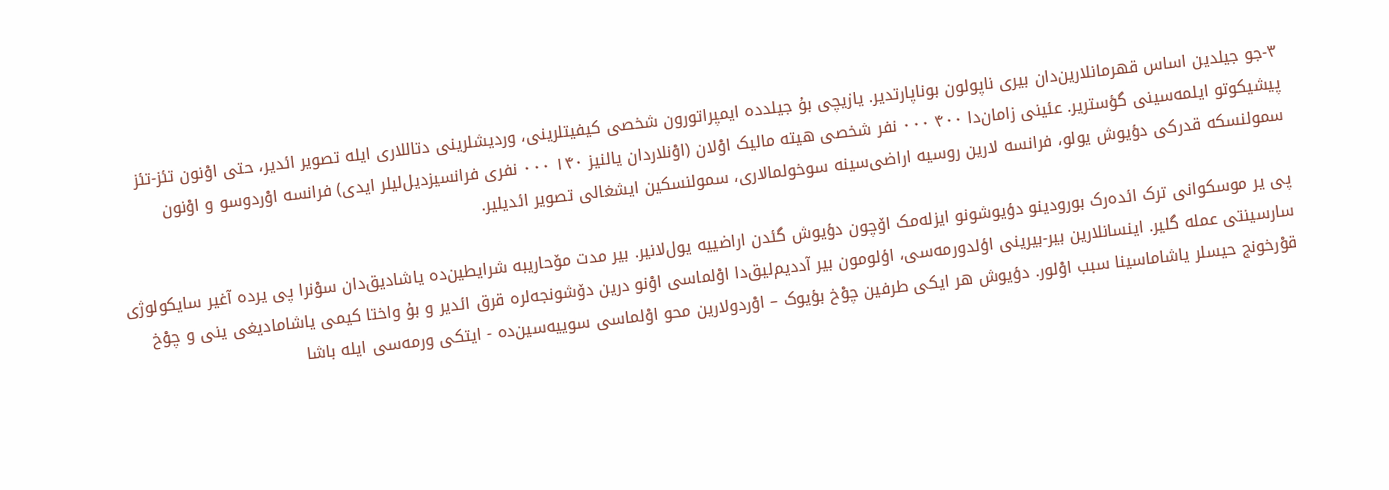۳-جو جیلدین اساس قهرمانلارین‌دان بیری ناپولون بوناپارتدیر. یازیچی بۇ جیلدده ایمپراتورون شخصی کیفیتلرینی، وردیشلرینی دتاللاری ایله تصویر ائدیر، حتی اوْنون تئز-تئز پیشیکوتو ایلمه‌سینی گؤستریر. عئینی زامان‌دا ۴۰۰ ۰۰۰ نفر شخصی هیته مالیک اوْلان (اوْنلاردان یالنیز ۱۴۰ ۰۰۰ نفری فرانسیزدیل‌لیلر ایدی) فرانسه اوْردوسو و اوْنون سمولنسکه قدرکی دؤیوش یولو، فرانسه لارین روسیه اراضی‌سینه سوخولمالاری، سمولنسکین ایشغالی تصویر ائدیلیر.

پی یر موسکوانی ترک ائده‌رک بورودینو دؤیوشونو ایزله‌مک اۆچون دؤیوش گئدن اراضییه یول‌لانیر. بیر مدت مۆحاریبه شرایطین‌ده یاشادیق‌دان سوْنرا پی یرده آغیر سایکولوژی سارسینتی عمله گلیر. اینسانلارین بیر-بیرینی اؤلدورمه‌سی، اؤلومون بیر آددیم‌لیق‌دا اوْلماسی اوْنو درین دۆشونجه‌لره قرق ائدیر و بۇ واختا کیمی یاشامادیغی ینی و چوْخ قوْرخونج حیسلر یاشاماسینا سبب اوْلور. دؤیوش هر ایکی طرفین چوْخ بؤیوک – اوْردولارین محو اوْلماسی سوییه‌سین‌ده - ایتکی ورمه‌سی ایله باشا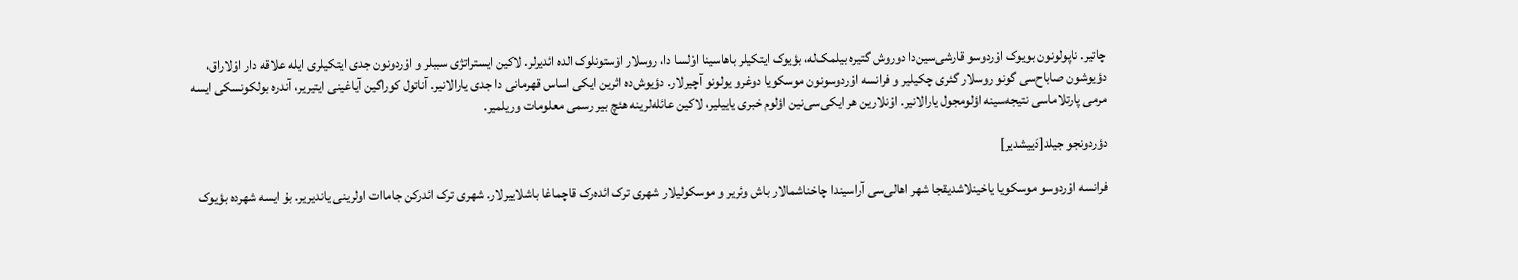چاتیر. ناپولونون بویوک اوْردوسو قارشی‌سین‌دا دوروش گتیره بیلمک‌له، بؤیوک ایتکیلر باهاسینا اوْلسا دا، روسلار اۆستونلوک الده ائدیرلر. لاکین ایستراتژی سببلر و اوْردونون جدی ایتکیلری ایله علاقه دار اوْلاراق، دؤیوشون صاباح‌سی گونو روسلار گئری چکیلیر و فرانسه اوْردوسونون موسکویا دوغرو یولونو آچیرلار. دؤیوش‌ده اثرین ایکی اساس قهرمانی دا جدی یارالانیر. آناتول کوراگین آیاغینی ایتیریر، آندره بولکونسکی ایسه مرمی پارتلاماسی نتیجه‌سینه اؤلومجول یارالانیر. اوْنلارین هر ایکی‌سی‌نین اؤلوم خبری یاییلیر، لاکین عائله‌لرینه هئچ بیر رسمی معلومات وریلمیر.

دؤردونجو جیلد[دَییشدیر]

فرانسه اوْردوسو موسکویا یاخینلاشدیقجا شهر اهالی‌سی آراسیندا چاخناشمالار باش وئریر و موسکولیلار شهری ترک ائده‌رک قاچماغا باشلاییرلار. شهری ترک ائدرکن جاماات اولرینی یاندیریر. بۇ ایسه شهرده بؤیوک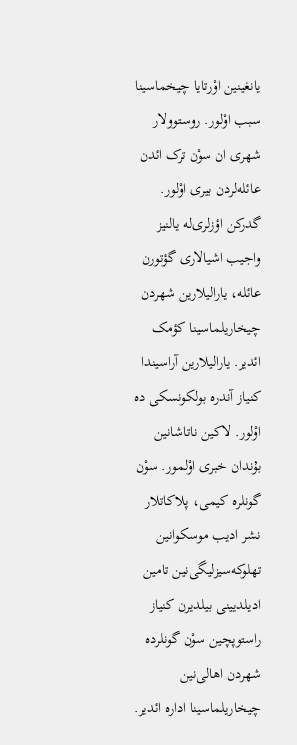یانغینین اوْرتایا چیخماسینا سبب اوْلور. روستوولار شهری ان سوْن ترک ائدن عائله‌لردن بیری اوْلور. گدرکن اؤزلری‌له یالنیز واجیب اشیالاری گؤتورن عائله، یارالیلارین شهردن چیخاریلماسینا کؤمک ائدیر. یارالیلارین آراسیندا کنیاز آندره بولکونسکی ده اوْلور. لاکین ناتاشانین بۇندان خبری اوْلمور. سوْن گونلره کیمی، پلاکاتلار نشر ادیب موسکوانین تهلوکه‌سیزلیگی‌نین تامین ادیلدیینی بیلدیرن کنیاز راستوپچین سوْن گونلرده شهردن اهالی‌نین چیخاریلماسینا اداره ائدیر.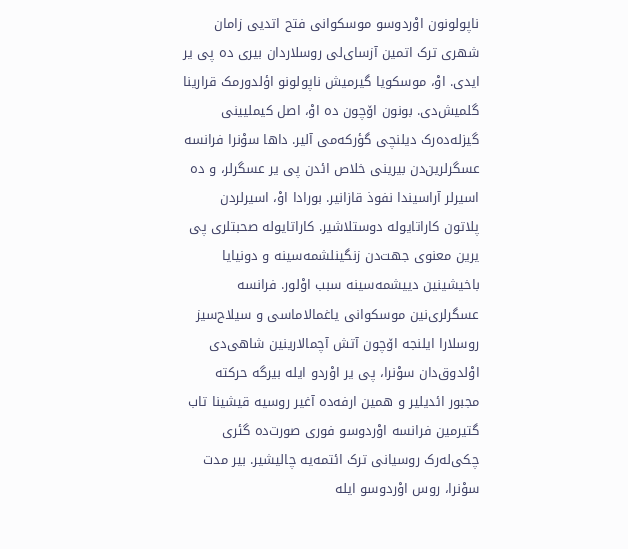ناپولونون اوْردوسو موسکوانی فتح اتدیی زامان شهری ترک اتمین آزسای‌لی روسلاردان بیری ده پی یر ایدی. اوْ، موسکویا گیرمیش ناپولونو اؤلدورمک قرارینا گلمیش‌دی. بونون اۆچون ده اوْ، اصل کیملیینی گیزله‌ده‌رک دیلنچی گؤرکه‌می آلیر. داها سوْنرا فرانسه عسگرلرین‌دن بیرینی خلاص ائدن پی یر عسگرلر، و ده اسیرلر آراسیندا نفوذ قازانیر. بورادا اوْ، اسیرلردن پلاتون کاراتایوله دوستلاشیر. کاراتایوله صحبتلری پی یرین معنوی جهت‌دن زنگینلشمه‌سینه و دونیایا باخیشینین دییشمه‌سینه سبب اوْلور. فرانسه عسگرلری‌نین موسکوانی یاغمالاماسی و سیلاح‌سیز روسلارا ایلنجه اۆچون آتش آچمالارینین شاهی‌دی اوْلدوق‌دان سوْنرا، پی یر اوْردو ایله بیرگه حرکته مجبور ائدیلیر و همین ارفه‌ده آغیر روسیه قیشینا تاب گتیرمین فرانسه اوْردوسو فوری صورت‌ده گئری چکی‌له‌رک روسیانی ترک ائتمه‌یه چالیشیر. بیر مدت سوْنرا، روس اوْردوسو ایله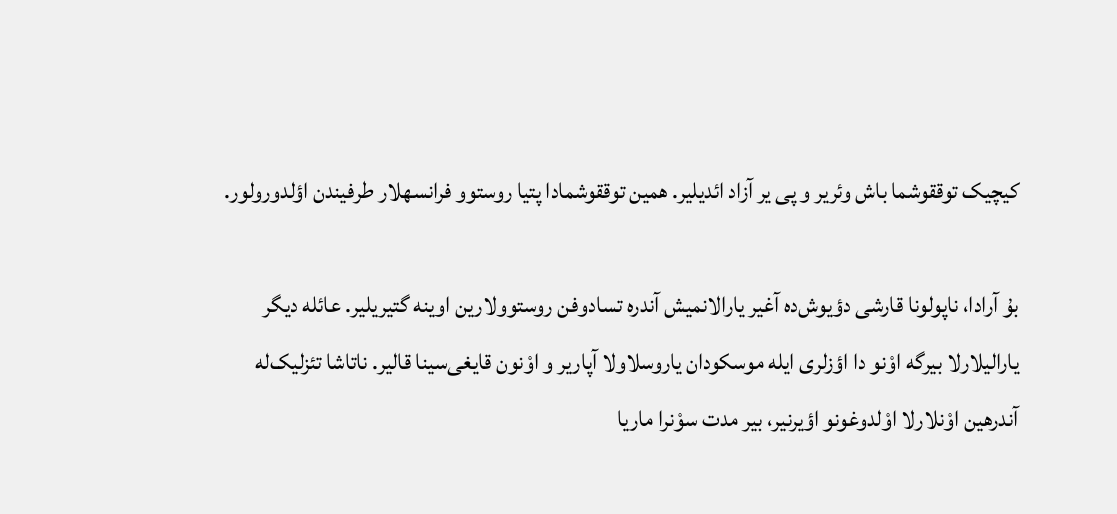کیچیک توققوشما باش وئریر و پی یر آزاد ائدیلیر. همین توققوشمادا پتیا روستوو فرانسهلار طرفیندن اؤلدورولور.

بۇ آرادا، ناپولونا قارشی دؤیوش‌ده آغیر یارالانمیش آندره تسادوفن روستوولارین اوینه گتیریلیر. عائله دیگر یارالیلارلا بیرگه اوْنو دا اؤزلری ایله موسکودان یاروسلاولا آپاریر و اوْنون قایغی‌سینا قالیر. ناتاشا تئزلیک‌له آندرهین اوْنلارلا اوْلدوغونو اؤیرنیر، بیر مدت سوْنرا ماریا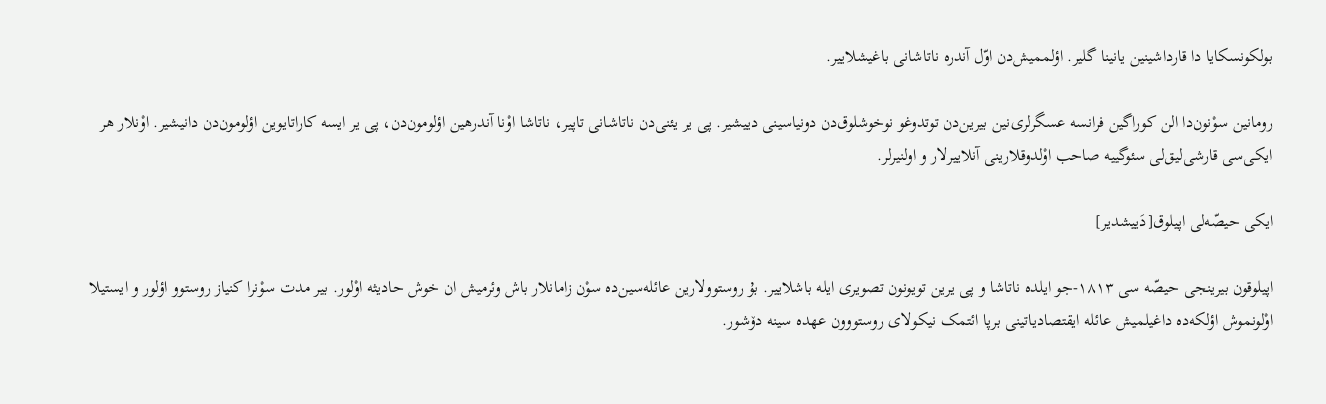بولکونسکایا دا قارداشینین یانینا گلیر. اؤلممیش‌دن اوّل آندره ناتاشانی باغیشلاییر.

رومانین سوْنون‌دا الن کوراگین فرانسه عسگرلری‌نین بیرین‌دن توتدوغو نوخوشلوق‌دن دونیاسینی دییشیر. پی یر یئنی‌دن ناتاشانی تاپیر، ناتاشا اوْنا آندرهین اؤلومون‌دن، پی یر ایسه کاراتایوین اؤلومون‌دن دانیشیر. اوْنلار هر ایکی‌سی قارشی‌لیق‌لی سئوگییه صاحب اوْلدوقلارینی آنلاییرلار و اولنیرلر.

ایکی حیصّه‌لی اپیلوق[دَییشدیر]

اپیلوقون بیرینجی حیصّه ‌سی ۱۸۱۳-جو ایلده ناتاشا و پی یرین تویونون تصویری ایله باشلاییر. بۇ روستوولارین عائله‌سین‌ده سوْن زامانلار باش وئرمیش ان خوش حادیثه اوْلور. بیر مدت سوْنرا کنیاز روستوو اؤلور و ایستیلا اوْلونموش اؤلکه‌ده داغیلمیش عائله ایقتصادیاتینی برپا ائتمک نیکولای روستووون عهده ‌سینه دۆشور.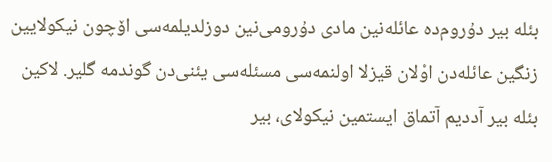بئله بیر دۇروم‌ده عائله‌نین مادی دۇرومی‌نین دوزلدیلمه‌سی اۆچون نیکولایین زنگین عائله‌دن اوْلان قیزلا اولنمه‌سی مسئله‌سی یئنی‌دن گوندمه گلیر. لاکین بئله بیر آددیم آتماق ایستمین نیکولای، بیر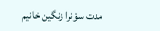مدت سوْنرا زنگین خانیم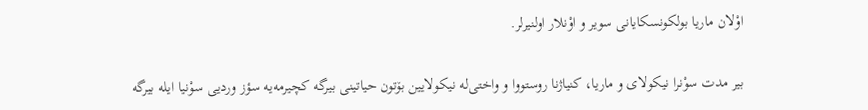اوْلان ماریا بولکونسکایانی سویر و اوْنلار اولنیرلر.

بیر مدت سوْنرا نیکولای و ماریا، کنیاژنا روستووا و واختی‌له نیکولایین بۆتون حیاتینی بیرگه کچیرمه‌یه سؤز وردیی سوْنیا ایله بیرگه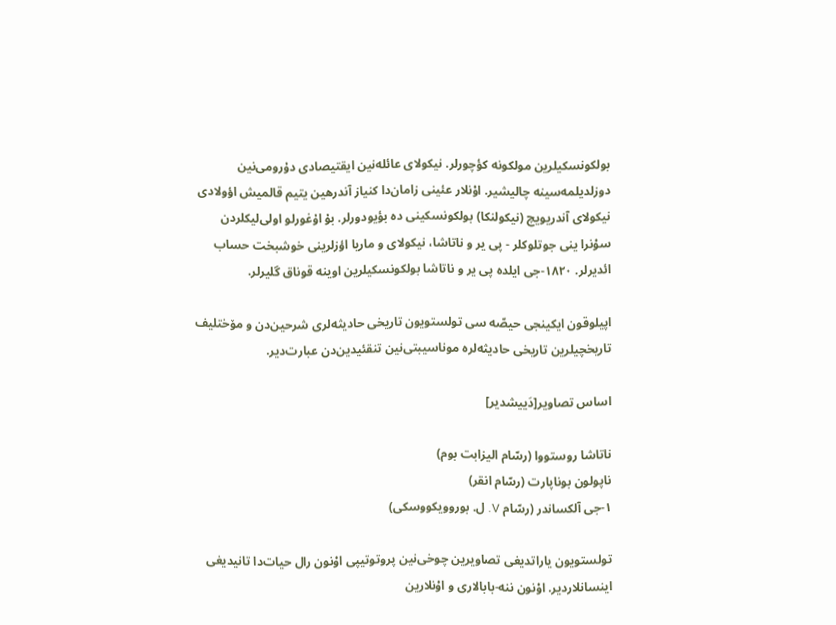بولکونسکیلرین مولکونه کؤچورلر. نیکولای عائله‌نین ایقتیصادی دۇرومی‌نین دوزلدیلمه‌سینه چالیشیر. اوْنلار عئینی زامان‌دا کنیاز آندرهین یتیم قالمیش اؤولادی نیکولای آندریویچ (نیکولنکا) بولکونسکینی ده بؤیودورلر. بۇ اۇغورلو اولی‌لیکلردن سوْنرا ینی جوتلوکلر - پی یر و ناتاشا، نیکولای و ماریا اؤزلرینی خوشبخت حساب ائدیرلر. ۱۸۲۰-جی ایلده پی یر و ناتاشا بولکونسکیلرین اوینه قوناق گلیرلر.

اپیلوقون ایکینجی حیصّه ‌سی تولستویون تاریخی حادیثه‌لری شرحین‌دن و مۆختلیف تاریخچیلرین تاریخی حادیثه‌لره موناسیبتی‌نین تنقئیدین‌دن عبارت‌دیر.

اساس تصاویر[دَییشدیر]

ناتاشا روستووا (رسّام الیزابت بوم)
ناپولون بوناپارت (رسّام انقر)
۱-جی آلکساندر (رسّام V. ل. بوروویکووسکی)

تولستویون یاراتدیغی تصاویرین چوخی‌نین پروتوتیپی اوْنون رال حیات‌دا تانیدیغی اینسانلاردیر. اوْنون ننه-بابالاری و اوْنلارین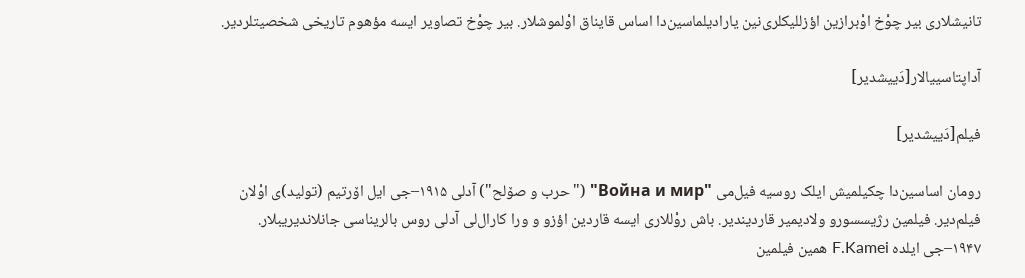تانیشلاری بیر چوْخ اوْبرازین اؤزللیکلری‌نین یارادیلماسین‌دا اساس قایناق اوْلموشلار. بیر چوْخ تصاویر ایسه مؤهوم تاریخی شخصیتلردیر.

آداپتاسییالار[دَییشدیر]

فیلم[دَییشدیر]

رومان اساسین‌دا چکیلمیش ایلک روسیه فیل‌می "Война и мир" ("حرب و صۆلح") آدلی ۱۹۱۵–جی ایل اۆرتیم (تولید)ی اوْلان فیلم‌دیر. فیلمین رژیسسورو ولادیمیر قاردیندیر. باش روْللاری ایسه قاردین اؤزو و ورا کارال‌لی آدلی روس بالریناسی جانلاندیریبلار. ۱۹۴۷–جی ایلده F.Kamei همین فیلمین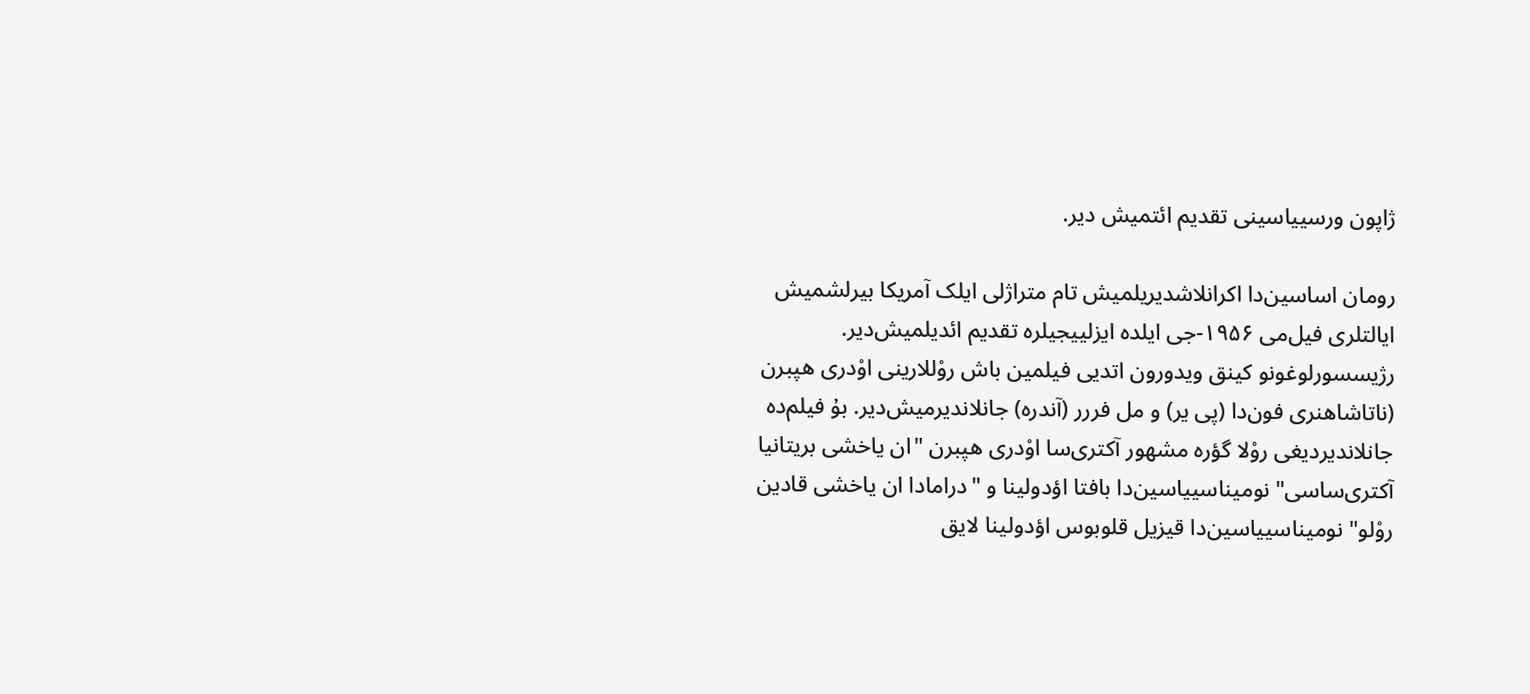ژاپون ورسییاسینی تقدیم ائتمیش ‌دیر.

رومان اساسین‌دا اکرانلاشدیریلمیش تام متراژلی ایلک آمریکا بیرلشمیش ایالتلری فیل‌می ۱۹۵۶-جی ایلده ایزلییجیلره تقدیم ائدیلمیش‌دیر. رژیسسورلوغونو کینق ویدورون اتدیی فیلمین باش روْللارینی اوْدری هپبرن (ناتاشاهنری فون‌دا (پی یر) و مل فررر (آندره) جانلاندیرمیش‌دیر. بۇ فیلم‌ده جانلاندیردیغی روْلا گؤره مشهور آکتری‌سا اوْدری هپبرن "ان یاخشی بریتانیا آکتری‌ساسی" نومیناسییاسین‌دا بافتا اؤدولینا و "درامادا ان یاخشی قادین روْلو" نومیناسییاسین‌دا قیزیل قلوبوس اؤدولینا لایق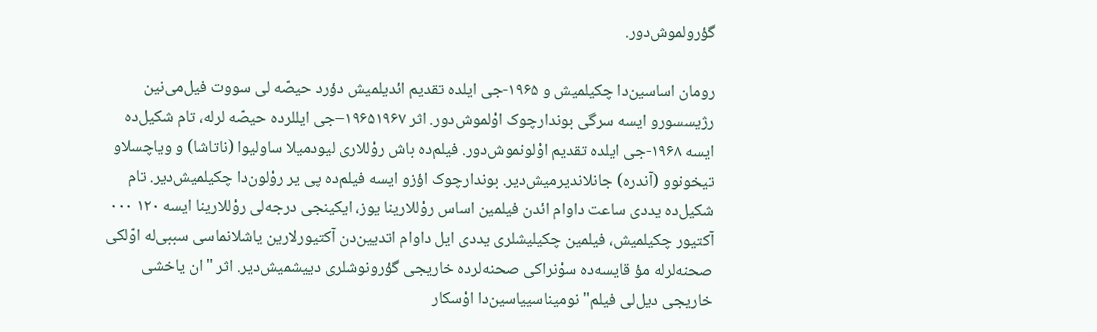گؤرولموش‌دور.

رومان اساسین‌دا چکیلمیش و ۱۹۶۵-جی ایلده تقدیم ائدیلمیش دؤرد حیصّه ‌لی سووت فیل‌می‌نین رژیسسورو ایسه سرگی بوندارچوک اوْلموش‌دور. اثر ۱۹۶۵۱۹۶۷–جی ایللرده حیصّه ‌لرله، تام شکیل‌ده ایسه ۱۹۶۸-جی ایلده تقدیم اوْلونموش‌دور. فیلم‌ده باش روْللاری لیودمیلا ساولیوا (ناتاشا) و ویاچسلاو تیخونوو (آندره) جانلاندیرمیش‌دیر. بوندارچوک اؤزو ایسه فیلم‌ده پی یر روْلون‌دا چکیلمیش‌دیر. تام شکیل‌ده یددی ساعت داوام ائدن فیلمین اساس روْللارینا یوز، ایکینجی درجه‌لی روْللارینا ایسه ۱۲۰ ۰۰۰ آکتیور چکیلمیش، فیلمین چکیلیشلری یددی ایل داوام اتدیین‌دن آکتیورلارین یاشلانماسی سببی‌له اوّلکی صحنه‌لرله مؤ قایسه‌ده سوْنراکی صحنه‌لرده خاریجی گؤرونوشلری دییشمیش‌دیر. اثر "ان یاخشی خاریجی دیل‌لی فیلم" نومیناسییاسین‌دا اوْسکار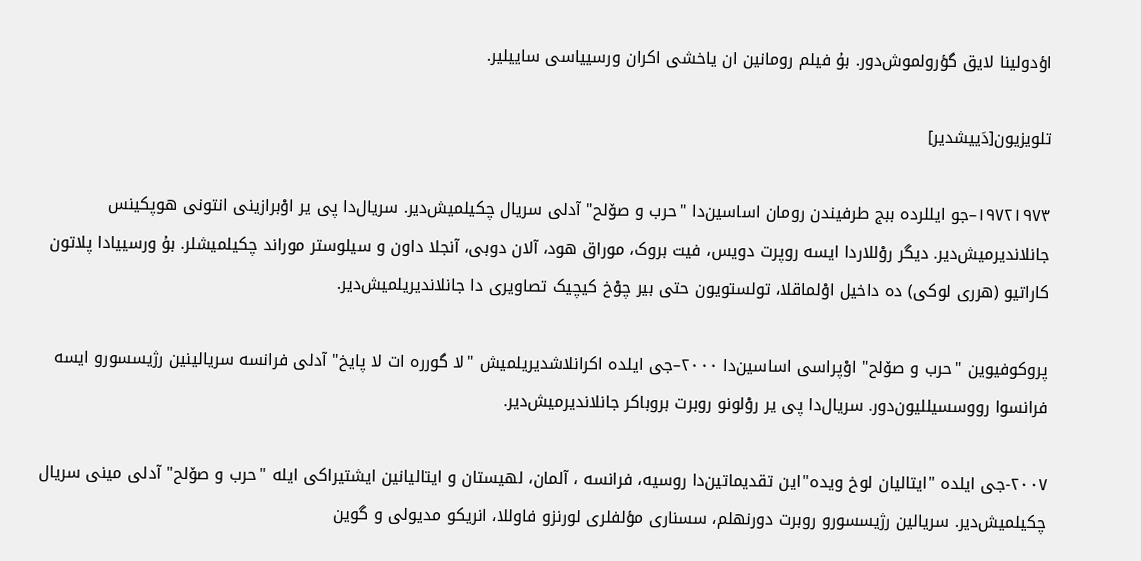اؤدولینا لایق گؤرولموش‌دور. بۇ فیلم رومانین ان یاخشی اکران ورسییاسی ساییلیر.

تلویزیون[دَییشدیر]

۱۹۷۲۱۹۷۳–جو ایللرده ببج طرفیندن رومان اساسین‌دا "حرب و صۆلح" آدلی سریال چکیلمیش‌دیر. سریال‌دا پی یر اوْبرازینی انتونی هوپکینس جانلاندیرمیش‌دیر. دیگر روْللاردا ایسه روپرت دویس، فیت بروک، موراق هود، آلان دوبی، آنجلا داون و سیلوستر موراند چکیلمیشلر. بۇ ورسییادا پلاتون کاراتیو (هرری لوکی) ده داخیل اوْلماقلا، تولستویون حتی بیر چوْخ کیچیک تصاویری دا جانلاندیریلمیش‌دیر.

پروکوفیوین "حرب و صۆلح" اوْپراسی اساسین‌دا ۲۰۰۰–جی ایلده اکرانلاشدیریلمیش "لا گورره ات لا پایخ" آدلی فرانسه سریالینین رژیسسورو ایسه فرانسوا رووسسیللیون‌دور. سریال‌دا پی یر روْلونو روبرت بروباکر جانلاندیرمیش‌دیر.

۲۰۰۷-جی ایلده "ایتالیان لوخ ویده"این تقدیماتین‌دا روسیه، فرانسه ، آلمان، لهیستان و ایتالیانین ایشتیراکی ایله "حرب و صۆلح" آدلی مینی سریال چکیلمیش‌دیر. سریالین رژیسسورو روبرت دورنهلم، سسناری مؤلفلری لورنزو فاوللا، انریکو مدیولی و گوین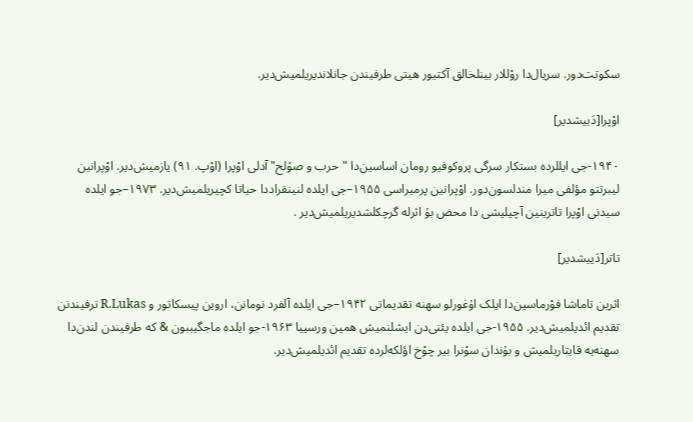سکوتت‌دور. سریال‌دا روْللار بینلخالق آکتیور هیتی طرفیندن جانلاندیریلمیش‌دیر.

اوْپرا[دَییشدیر]

۱۹۴۰-جی ایللرده بستکار سرگی پروکوفیو رومان اساسین‌دا "حرب و صۆلح" آدلی اوْپرا (اوْپ. ۹۱) یازمیش‌دیر. اوْپرانین لیبرتتو مؤلفی میرا مندلسون‌دور. اوْپرانین پرمیراسی ۱۹۵۵–جی ایلده لنینقراددا حیاتا کچیریلمیش‌دیر. ۱۹۷۳–جو ایلده سیدنی اوْپرا تاترینین آچیلیشی دا محض بۇ اثرله گرچکلشدیریلمیش‌دیر .

تاتر[دَییشدیر]

اثرین تاماشا فوْرماسین‌دا ایلک اۇغورلو سهنه تقدیماتی ۱۹۴۲–جی ایلده آلفرد نومانن، اروین پیسکاتور و R.Lukas ترفیندنن تقدیم ائدیلمیش‌دیر. ۱۹۵۵-جی ایلده یئنی‌دن ایشلنمیش همین ورسییا ۱۹۶۳-جو ایلده ماجگیببون & که طرفیندن لندن‌دا سهنه‌یه قایتاریلمیش و بۇندان سوْنرا بیر چوْخ اؤلکه‌لرده تقدیم ائدیلمیش‌دیر.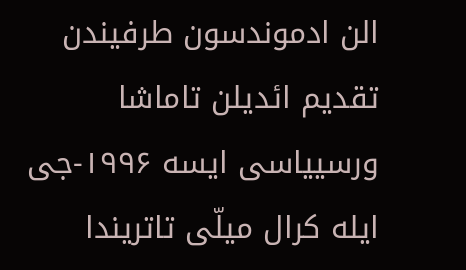الن ادموندسون طرفیندن تقدیم ائدیلن تاماشا ورسییاسی ایسه ۱۹۹۶-جی ایله کرال میلّی تاتریندا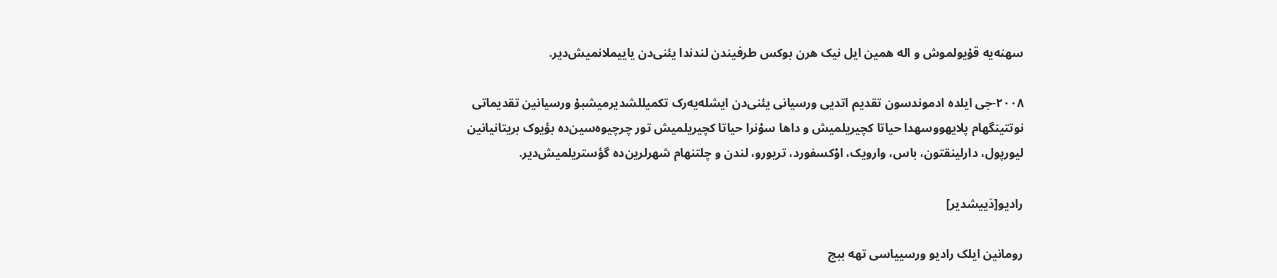سهنه‌یه قۇیولموش و اله همین ایل نیک هرن بوکس طرفیندن لندندا یئنی‌دن یاییملانمیش‌دیر.

۲۰۰۸-جی ایلده ادموندسون تقدیم اتدیی ورسیانی یئنی‌دن ایشله‌یه‌رک تکمیللشدیرمیشبۇ ورسیانین تقدیماتی نوتتینگهام پلایهووسهدا حیاتا کچیریلمیش و داها سوْنرا حیاتا کچیریلمیش تور چرچیوه‌سین‌ده بؤیوک بریتانیانین لیورپول، دارلینقتون، باس، وارویک، اوْکسفورد، تریورو، لندن و چلتنهام شهرلرین‌ده گؤستریلمیش‌دیر.

رادیو[دَییشدیر]

رومانین ایلک رادیو ورسییاسی تهه ببج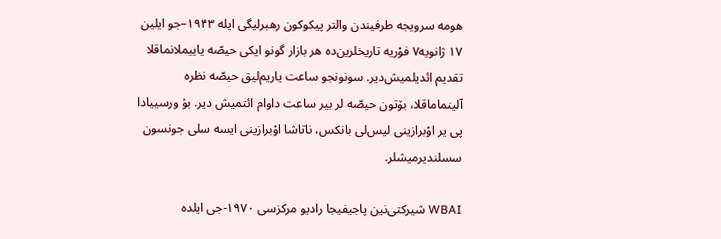هومه سرویجه طرفیندن والتر پیکوکون رهبرلیگی ایله ۱۹۴۳–جو ایلین ۱۷ ژانویه۷ فوْریه تاریخلرین‌ده هر بازار گونو ایکی حیصّه یاییملانماقلا تقدیم ائدیلمیش‌دیر. سونونجو ساعت یاریم‌لیق حیصّه نظره آلینماماقلا، بۆتون حیصّه ‌لر بیر ساعت داوام ائتمیش ‌دیر. بۇ ورسییادا پی یر اوْبرازینی لیس‌لی بانکس، ناتاشا اوْبرازینی ایسه سلی جونسون سسلندیرمیشلر.

WBAI شیرکتی‌نین پاجیفیجا رادیو مرکزسی ۱۹۷۰-جی ایلده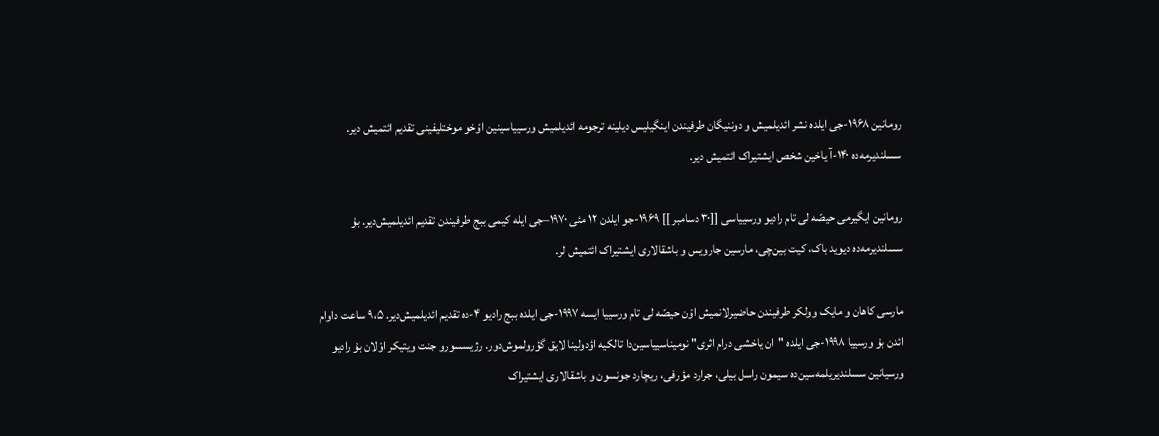رومانین ۱۹۶۸-جی ایلده نشر ائدیلمیش و دوننیگان طرفیندن اینگیلیس دیلینه ترجومه ائدیلمیش ورسییاسینین اوْخو موختلیفینی تقدیم ائتمیش ‌دیر. سسلندیرمه‌ده ۱۴۰-آ یاخین شخص ایشتیراک ائتمیش ‌دیر.

رومانین ایگیرمی حیصّه ‌لی تام رادیو ورسییاسی [[۳۰ دسامبر ]] ۱۹۶۹-جو ایلدن ۱۲ مئی ۱۹۷۰–جی ایله کیمی ببج طرفیندن تقدیم ائدیلمیش‌دیر. بۇ سسلندیرمه‌ده دیوید باک، کیت بین‌چی، مارسین جارویس و باشقالاری ایشتیراک ائتمیش لر.

مارسی کاهان و مایک وولکر طرفیندن حاضیرلانمیش اوْن حیصّه ‌لی تام ورسییا ایسه ۱۹۹۷-جی ایلده ببج رادیو ۴-ده تقدیم ائدیلمیش‌دیر. ۹،۵ ساعت داوام ائدن بۇ ورسییا ۱۹۹۸-جی ایلده "ان یاخشی درام اثری" نومیناسییاسین‌دا تالکیه اؤدولینا لایق گؤرولموش‌دور. رژیسسورو جنت ویتیکر اوْلان بۇ رادیو ورسیانین سسلندیریلمه‌سین‌ده سیمون راسل بیلی، جرارد مؤرفی، ریچارد جونسون و باشقالاری ایشتیراک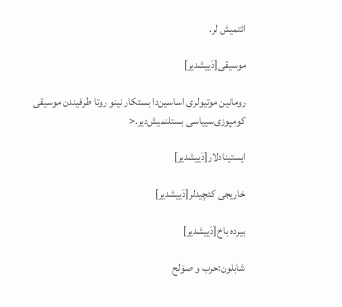ائتمیش لر.

موسیقی[دَییشدیر]

رومانین موتیولری اساسین‌دا بستکار نینو روتا طرفیندن موسیقی کومپوزی‌سییاسی بستلنمیش‌دیر.<

ایستینادلار[دَییشدیر]

خاریجی کئچیدلر[دَییشدیر]

بیرده باخ[دَییشدیر]

شابلون:حرب و صۆلح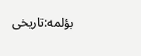بؤلمه‌:تاریخی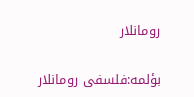رومانلار

بؤلمه‌:فلسفی رومانلار